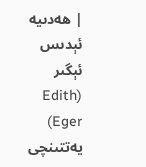| ھەدىيە ئېدىس ئېگىر (Edith Eger) يەتتىنچى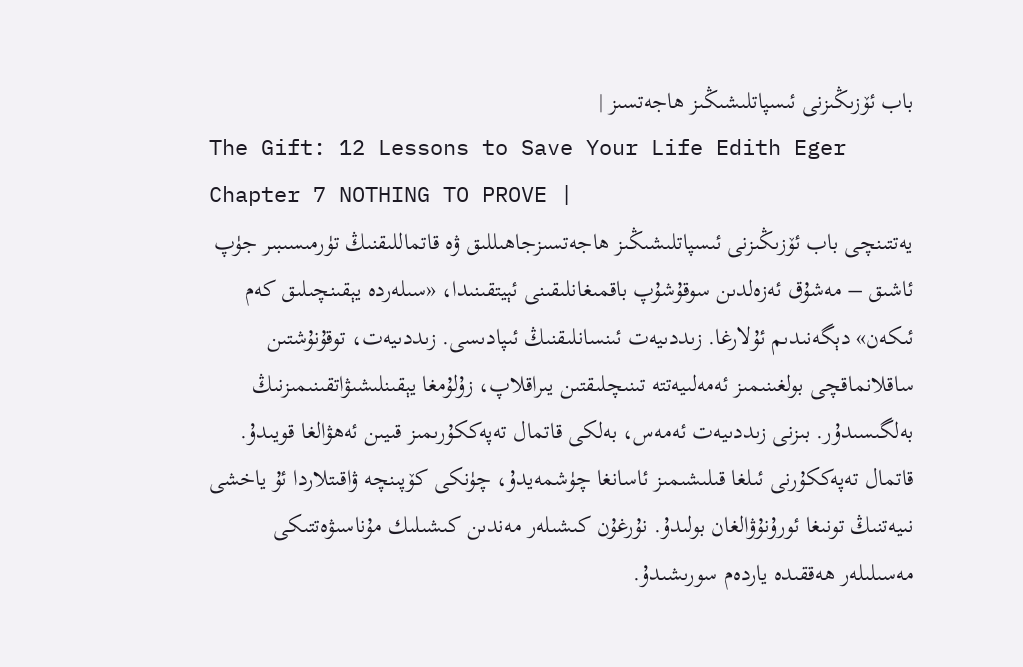باب ئۆزىڭىزنى ئىسپاتلىشىڭىز ھاجەتسىز |
The Gift: 12 Lessons to Save Your Life Edith Eger Chapter 7 NOTHING TO PROVE |
يەتتىنچى باب ئۆزىڭىزنى ئىسپاتلىشىڭىز ھاجەتسىزجاھىللىق ۋە قاتماللىقنىڭ تۈرمىسىبىر جۈپ ئاشىق – مەشۇق ئەزەلدىن سوقۇشۇپ باقمىغانلىقىنى ئېيتقىنىدا، «سىلەردە يېقىنچىلىق كەم ئىكەن» دېگەنىدىم ئۇلارغا. زىددىيەت ئىنسانلىقنىڭ ئىپادىسى. زىددىيەت، توقۇنۇشتىن ساقلانماقچى بولغىنىمىز ئەمەلىيەتتە تىنىچلىقتىن يىراقلاپ، زۇلۇمغا يېقىنلىشىۋاتقىنىمىزنىڭ بەلگىسىدۇر. بىزنى زىددىيەت ئەمەس، بەلكى قاتمال تەپەككۇرىمىز قىيىن ئەھۋالغا قويىدۇ. قاتمال تەپەككۇرنى ئىلغا قىلىشىمىز ئاسانغا چۈشمەيدۇ، چۈنكى كۆپىنچە ۋاقىتلاردا ئۇ ياخشى نىيەتنىڭ تونىغا ئورۇنۇۋالغان بولىدۇ. نۇرغۇن كىشىلەر مەندىن كىشىلىك مۇناسىۋەتتىكى مەسىلىلەر ھەققىدە ياردەم سورىشىدۇ.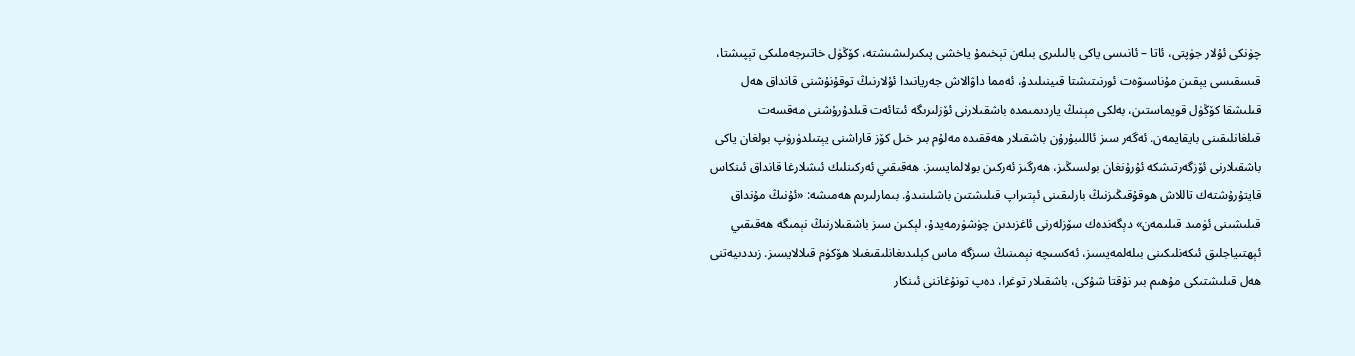چۈنكى ئۇلار جۈپتى، ئاتا – ئانىسى ياكى بالىلىرى بىلەن تېخىمۇ ياخشى پىكىرلىشىشتە، كۆڭۈل خاتىرجەملىكى تېپىشتا، قىسقىسى يېقىن مۇناسىۋەت ئورنىتىشتا قىينىلىدۇ، ئەمما داۋالاش جەريانىدا ئۇلارنىڭ توقۇنۇشنى قانداق ھەل قىلىشقا كۆڭۈل قويماستىن، بەلكى مېنىڭ ياردىمىمدە باشقىلارنى ئۆزلىرىگە ئىتائەت قىلدۇرۇشنى مەقسەت قىلغانلىقىنى بايقايمەن. ئەگەر سىز ئاللىبۇرۇن باشقىلار ھەققىدە مەلۇم بىر خىل كۆز قاراشنى يېتىلدۈرۈپ بولغان ياكى باشقىلارنى ئۆزگەرتىشكە ئۇرۇنغان بولسىڭىز، ھەرگىز ئەركىن بولالمايسىز. ھەقىقىي ئەركىنلىك ئىشلارغا قانداق ئىنكاس قايتۇرۇشتەك تاللاش ھوقۇقىڭىزنىڭ بارلىقىنى ئېتىراپ قىلىشتىن باشلىنىدۇ. بىمارلىرىم ھەمىشە: «ئۇنىڭ مۇنداق قىلىشىنى ئۈمىد قىلىمەن» دېگەندەك سۆزلەرنى ئاغزىدىن چۈشۈرمەيدۇ، لېكىن سىز باشقىلارنىڭ نېمىگە ھەقىقىي ئېھتىياجلىق ئىكەنلىكىنى بىلەلمەيسىز، ئەكسىچە نېمىنىڭ سىزگە ماس كېلىدىغانلىقىغىلا ھۆكۈم قىلالايسىز. زىددىيەتنى ھەل قىلىشتىكى مۇھىم بىر نۇقتا شۇكى، باشقىلار توغرا، دەپ تونۇغاننى ئىنكار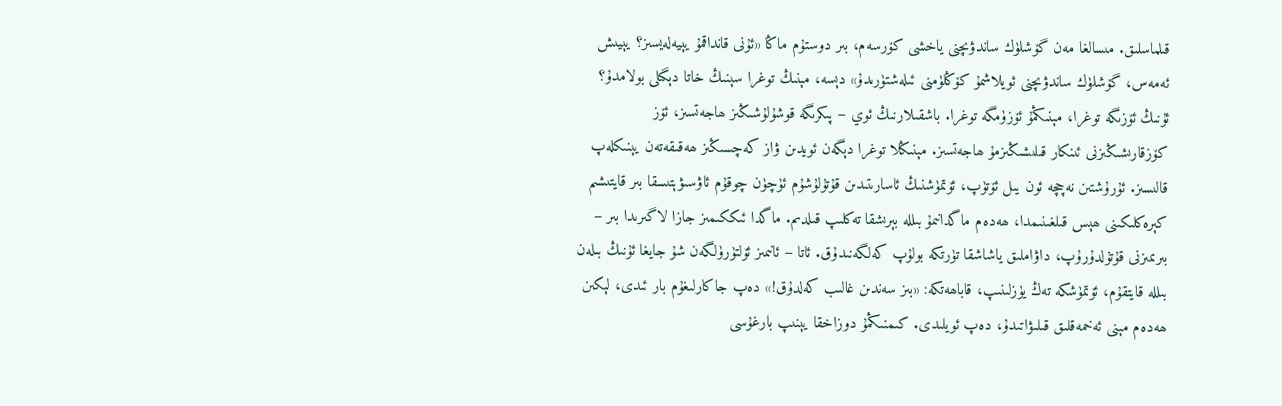قىلماسلىق. مىسالغا مەن گۆشلۈك ساندۋىچنى ياخشى كۆرسەم، بىر دوستۇم ماڭا «ئۇنى قانداقمۇ يېيەلەيسىز؟ يېيىش ئەمەس، گۆشلۈك ساندۋىچنى ئويلاشمۇ كۆڭلۈمنى ئىلەشتۈرىدۇ» دېسە، مېنىڭ توغرا سېنىڭ خاتا دېگىلى بولامدۇ؟ ئۇنىڭ ئۆزىگە توغرا، مېنىڭمۇ ئۆزۈمگە توغرا. باشقىلارنىڭ ئوي – پىكرىگە قوشۇلۇشىڭىز ھاجەتسىز، ئۆز كۆزقارىشىڭىزنى ئىنكار قىلىشىڭىزمۇ ھاجەتسىز. مېنىڭلا توغرا دېگەن ئويدىن ۋاز كەچسىڭىز ھەقىقەتەن يېنىكلەپ قالىسىز. ئۇرۇشتىن نەچچە ئون يىل ئۆتۈپ، ئۆتمۈشنىڭ ئاسارىتىدىن قۇتۇلۇشۇم ئۈچۈن چوقۇم ئاۋسىۋېتىسقا بىر قايتىشىم كېرەكلىكىنى ھېس قىلغىنىمدا، ھەدەم ماگدانىمۇ بىللە بېرىشقا تەكلىپ قىلدىم. ماگدا ئىككىمىز جازا لاگىرىدا بىر – بىرىمىزنى قۇتۇلدۇرۇپ، داۋاملىق ياشاشقا تۈرتكە بولۇپ كەلگەنىدۇق. ئاتا – ئانىمىز ئۆلتۈرۈلگەن شۇ جايغا ئۇنىڭ بىلەن بىللە قايتقۇم، ئۆتمۈشكە تەڭ يۈزلىنىپ، قاباھەتكە: «بىز سەندىن غالىب كەلدۇق!» دەپ جاكارلىغۇم بار ئىدى، لېكىن ھەدەم مېنى ئەخمەقلىق قىلىۋاتىدۇ، دەپ ئويلىدى. كىمنىڭمۇ دوزاخقا يېنىپ بارغۇسى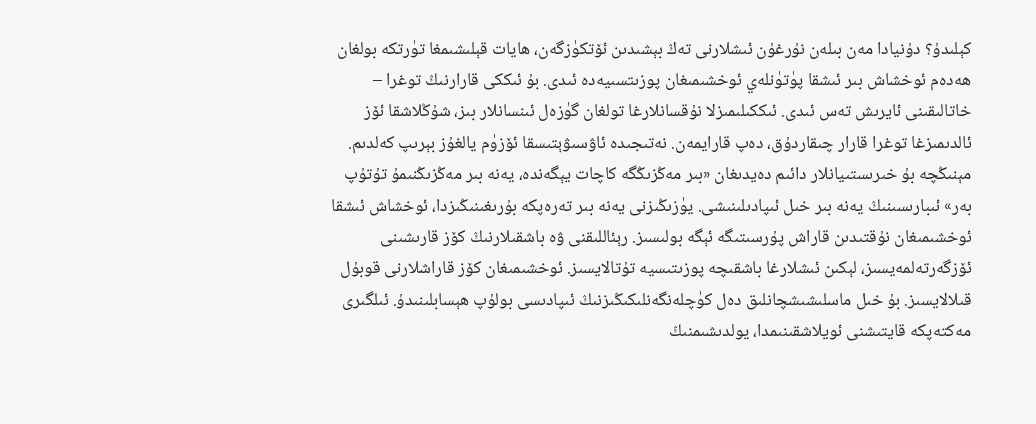كېلىدۇ؟ دۇنيادا مەن بىلەن نۇرغۇن ئىشلارنى تەڭ بېشىدىن ئۆتكۈزگەن، ھايات قېلىشىمغا تۈرتكە بولغان ھەدەم ئوخشاش بىر ئىشقا پۈتۈنلەي ئوخشىمىغان پوزىتسىيەدە ئىدى. بۇ ئىككى قارارنىڭ توغرا – خاتالىقىنى ئايرىش تەس ئىدى. ئىككىلىمىزلا نۇقسانلارغا تولغان گۈزەل ئىنسانلار بىز، شۇڭلاشقا ئۆز ئالدىمىزغا توغرا قارار چىقاردۇق، دەپ قارايمەن. نەتىجىدە ئاۋسىۋېتىسقا ئۆزۈم يالغۇز بېرىپ كەلدىم. مېنىڭچە بۇ خىرىستىيانلار دائىم دەيدىغان «بىر مەڭزىڭگە كاچات يېگەندە، يەنە بىر مەڭزىڭنىمۇ تۇتۇپ بەر» ئىبارىسىنىڭ يەنە بىر خىل ئىپادىلىنىشى. يۈزىڭىزنى يەنە بىر تەرەپكە بۇرىغىنىڭىزدا، ئوخشاش ئىشقا ئوخشىمىغان نۇقتىدىن قاراش پۇرسىتىگە ئېگە بولىسىز. رېئاللىقنى ۋە باشقىلارنىڭ كۆز قارىشىنى ئۆزگەرتەلمەيسىز، لېكىن ئىشلارغا باشقىچە پوزىتىسيە تۇتالايسىز. ئوخشىمىغان كۆز قاراشلارنى قوبۇل قىلالايسىز. بۇ خىل ماسلىشىشچانلىق دەل كۈچلەنگەنلىكىڭىزنىڭ ئىپادىسى بولۇپ ھېسابلىنىدۇ. ئىلگىرى مەكتەپكە قايتىشنى ئويلاشقىنىمدا، يولدىشىمنىڭ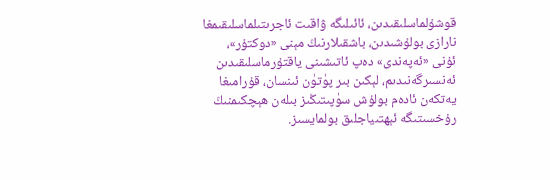قوشۇلماسلىقىدىن، ئائىلىگە ۋاقىت ئاجرىتىلماسلىقىمغا نارازى بولۇشىدىن، باشقىلارنىڭ مېنى «دوكتۇر»، ئۇنى «ئەپەندى» دەپ ئاتىشىنى ياقتۇرماسلىقىدىن ئەنسىرگەنىدىم، لېكىن بىر پۈتۈن ئىنسان، قۇرامىغا يەتكەن ئادەم بولۇش سۈپىتىڭىز بىلەن ھېچكىمنىڭ رۇخسىتىگە ئېھتىياجلىق بولمايسىز.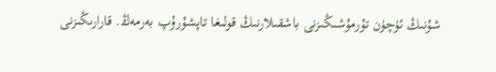شۇنىڭ ئۈچۈن تۇرمۇشىڭىزنى باشقىلارنىڭ قولىغا تاپشۇرۇپ بەرمەڭ. قارارىڭىزنى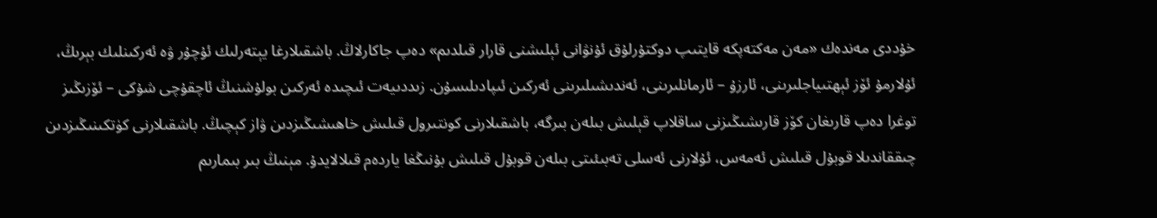خۇددى مەندەك «مەن مەكتەپكە قايتىپ دوكتۇرلۇق ئۇنۋانى ئېلىشنى قارار قىلدىم» دەپ جاكارلاڭ. باشقىلارغا يېتەرلىك ئۇچۇر ۋە ئەركىنلىك بېرىڭ، ئۇلارمۇ ئۆز ئېھتىياجلىرىنى، ئارزۇ – ئارمانلىرىنى، ئەندىشىلىرىنى ئەركىن ئىپادىلىسۇن. زىددىيەت ئىچىدە ئەركىن بولۇشنىڭ ئاچقۇچى شۇكى – ئۆزىڭىز توغرا دەپ قارىغان كۆز قارىشىڭىزنى ساقلاپ قېلىش بىلەن بىرگە، باشقىلارنى كونتىرول قىلىش خاھىشىڭىزدىن ۋاز كېچىڭ. باشقىلارنى كۈتكىنىڭىزدىن چىققاندىلا قوبۇل قىلىش ئەمەس، ئۇلارنى ئەسلى تەبىئىتى بىلەن قوبۇل قىلىش بۇنىڭغا ياردەم قىلالايدۇ. مېنىڭ بىر بىمارىم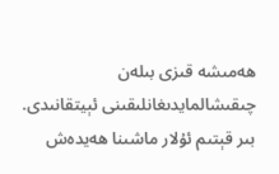ھەمىشە قىزى بىلەن چىقىشالمايدىغانلىقىنى ئېيتقانىدى. بىر قېتىم ئۇلار ماشىنا ھەيدەش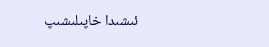ئىشىدا خاپىلىشىپ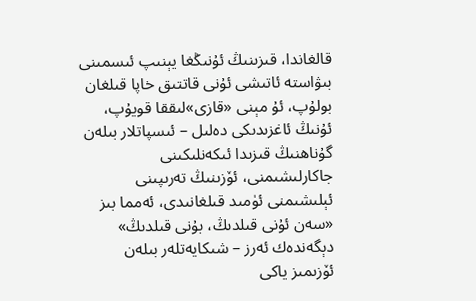قالغاندا، قىزىنىڭ ئۇنىڭغا يېنىپ ئىسمىنى بىۋاستە ئاتىشى ئۇنى قاتتىق خاپا قىلغان بولۇپ، ئۇ مېنى «قازى»لىققا قويۇپ، ئۇنىڭ ئاغزىدىكى دەلىل – ئىسپاتلار بىلەن گۇناھنىڭ قىزىدا ئىكەنلىكىنى جاكارلىشىمنى، ئۆزىنىڭ تەرىپىنى ئېلىشىمنى ئۈمىد قىلغانىدى، ئەمما بىز «سەن ئۇنى قىلدىڭ، بۇنى قىلدىڭ» دېگەندەك ئەرز – شىكايەتلەر بىلەن ئۆزىمىز ياكى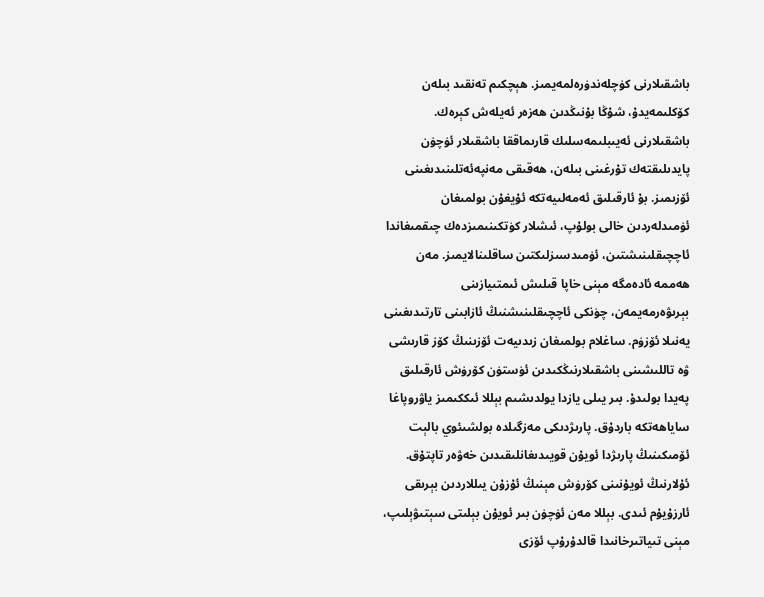باشقىلارنى كۈچلەندۈرەلمەيمىز. ھېچكىم تەنقىد بىلەن كۆكلىمەيدۇ، شۇڭا بۇنىڭدىن ھەزەر ئەيلەش كېرەك. باشقىلارنى ئەيىبلىمەسلىك قارىماققا باشقىلار ئۈچۈن پايدىلىقتەك تۇرغىنى بىلەن، ھەقىقى مەنپەئەتلىنىدىغىنى ئۆزىمىز. بۇ ئارقىلىق ئەمەلىيەتكە ئۇيغۇن بولمىغان ئۈمىدلەردىن خالى بولۇپ، ئىشلار كۈتكىنىمىزدەك چىقمىغاندا ئاچچىقلىنىشتىن، ئۈمىدسىزلىكتىن ساقلىنالايمىز. مەن ھەممە ئادەمگە مېنى خاپا قىلىش ئىمتىيازىنى بېرىۋەرمەيمەن، چۈنكى ئاچچىقلىنىشنىڭ ئازابىنى تارتىدىغىنى يەنىلا ئۆزۈم. ساغلام بولمىغان زىدىيەت ئۆزىنىڭ كۆز قارىشى ۋە تاللىشىنى باشقىلارنىڭكىدىن ئۈستۈن كۆرۈش ئارقىلىق پەيدا بولىدۇ. بىر يىلى يازدا يولدىشىم بېللا ئىككىمىز ياۋروپاغا ساياھەتكە باردۇق. پارىژدىكى مەزگىلدە بولشىئوي بالېت ئۆمىكىنىڭ پارىژدا ئويۇن قويىدىغانلىقىدىن خەۋەر تاپتۇق. ئۇلارنىڭ ئويۇنىنى كۆرۈش مېنىڭ ئۇزۇن يىللاردىن بېرىقى ئارزۇيۇم ئىدى. بېللا مەن ئۈچۈن بىر ئويۇن بېلىتى سېتىۋېلىپ، مېنى تىياتىرخانىدا قالدۇرۇپ ئۆزى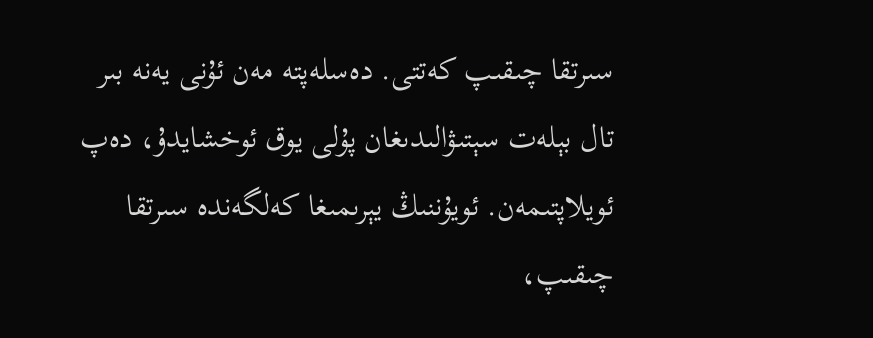سىرتقا چىقىپ كەتتى. دەسلەپتە مەن ئۇنى يەنە بىر تال بېلەت سېتىۋالىدىغان پۇلى يوق ئوخشايدۇ، دەپ ئويلاپتىمەن. ئويۇننىڭ يېرىمىغا كەلگەندە سىرتقا چىقىپ،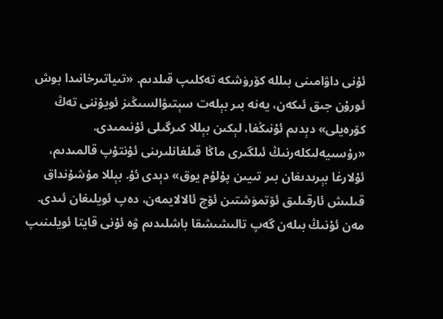ئۇنى داۋامىنى بىللە كۆرۈشكە تەكلىپ قىلدىم. «تىياتىرخانىدا بوش ئورۇن جىق ئىكەن، يەنە بىر بېلەت سېتىۋالسىڭىز ئويۇننى تەڭ كۆرەيلى» دېدىم ئۇنىڭغا، لېكىن بېللا كىرگىلى ئۇنىمىدى. «رۇسىيەلىكلەرنىڭ ئىلگىرى ماڭا قىلغانلىرىنى ئۇنتۇپ قالمىدىم، ئۇلارغا بېرىدىغان بىر تىيىن پۇلۇم يوق» دېدى ئۇ. بېللا مۇشۇنداق قىلىش ئارقىلىق ئۆتمۈشتىن ئۆچ ئالالايمەن، دەپ ئويلىغان ئىدى. مەن ئۇنىڭ بىلەن گەپ تالىشىشقا باشلىدىم ۋە ئۇنى قايتا ئويلىنىپ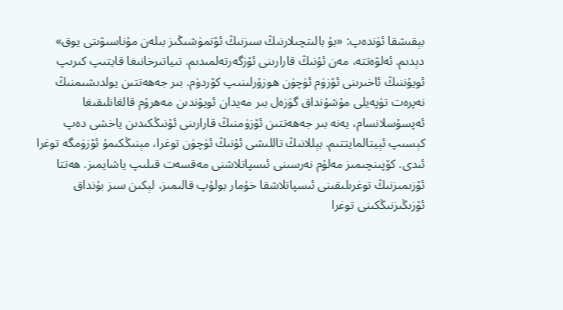بېقىشقا ئۈندەپ: «بۇ بالىتچىلارنىڭ سىزنىڭ ئۆتمۈشىڭىز بىلەن مۇناسىۋىتى يوق» دېدىم. ئەلۋەتتە، مەن ئۇنىڭ قارارىنى ئۆزگەرتەلمىدىم. تىياتىرخانىغا قايتىپ كىرىپ ئويۇننىڭ ئاخىرىنى ئۆزۈم ئۈچۈن ھوزۇرلىنىپ كۆردۈم. بىر جەھەتتىن يولدىشىمنىڭ نەپرەت تۈپەيلى مۇشۇنداق گۈزەل بىر مەيدان ئويۇندىن مەھرۇم قالغانلىقىغا ئەپسۇسلانسام، يەنە بىر جەھەتتىن ئۆزۈمنىڭ قارارىنى ئۇنىڭكىدىن ياخشى دەپ كېسىپ ئېيتالمايتتىم. بېللانىڭ تاللىشى ئۇنىڭ ئۈچۈن توغرا، مېنىڭكىمۇ ئۆزۈمگە توغرا ئىدى. كۆپىنچىمىز مەلۇم نەرسىنى ئىسپاتلاشنى مەقسەت قىلىپ ياشايمىز. ھەتتا ئۆزىمىزنىڭ توغرىلىقىنى ئىسپاتلاشقا خۇمار بولۇپ قالىمىز، لېكىن سىز بۇنداق ئۆزىڭىزنىڭكىنى توغرا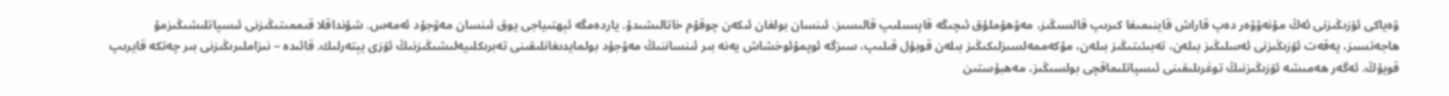ۋەياكى ئۆزىڭىزنى ئەڭ مۇنەۋۋەر دەپ قاراش قاينىمىغا كىرىپ قالسىڭىز، مەۋھۇملۇق ئىچىگە قاپسىلىپ قالىسىز. ئىنسان بولغان ئىكەن چوقۇم خاتالىشىدۇ. ياردەمگە ئېھتىياجى يوق ئىنسان مەۋجۇد ئەمەس. شۇنداقلا قىممىتىڭىزنى ئىسپاتلىشىڭىزمۇ ھاجەتسىز، پەقەت ئۆزىڭىزنى ئەسلىڭىز بىلەن، تەبىئىتىڭىز بىلەن، مۇكەممەلسىزلىكىڭىز بىلەن قوبۇل قىلىپ، سىزگە ئوپمۇئوخشاش يەنە بىر ئىنساننىڭ مەۋجۇد بولمايدىغانلىقىنى تەبرىكلىيەلىشىڭىزنىڭ ئۆزى يېتەرلىك. قائىدە – نىزاملىرىڭىزنى بىر چەتكە قايرىپ قويۇڭ. ئەگەر ھەمىشە ئۆزىڭىزنىڭ توغرىلىقىنى ئىسپاتلىماقچى بولسىڭىز، مەھبۇستىن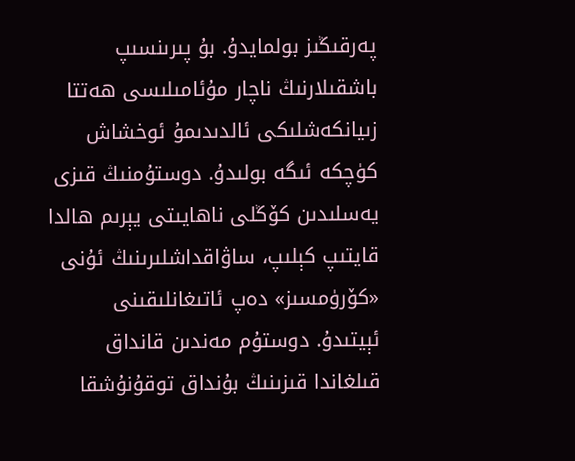پەرقىڭىز بولمايدۇ. بۇ پىرىنسىپ باشقىلارنىڭ ناچار مۇئامىلىسى ھەتتا زىيانكەشلىكى ئالدىدىمۇ ئوخشاش كۈچكە ئىگە بولىدۇ. دوستۇمنىڭ قىزى يەسلىدىن كۆڭلى ناھايىتى يېرىم ھالدا قايتىپ كېلىپ، ساۋاقداشلىرىنىڭ ئۇنى «كۆرۈمسىز» دەپ ئاتىغانلىقىنى ئېيتىدۇ. دوستۇم مەندىن قانداق قىلغاندا قىزىنىڭ بۇنداق توقۇنۇشقا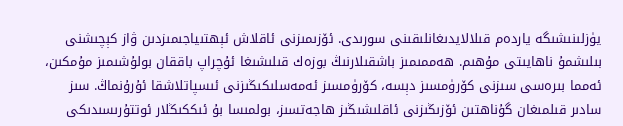يۈزلىنىشىگە ياردەم قىلالايدىغانلىقىنى سورىدى. ئۆزىمىزنى ئاقلاش ئېھتىياجىمىزدىن ۋاز كېچىشنى بىلىشمۇ ناھايىتى مۇھىم. ھەممىمىز باشقىلارنىڭ بوزەك قىلىشىغا ئۇچراپ باققان بولۇشىمىز مۇمكىن، ئەمما بىرەسى سىزنى كۆرۈمسىز دېسە، كۆرۈمسىز ئەمەسلىكىڭىزنى ئىسپاتلاشقا ئۇرۇنماڭ. سىز سادىر قىلمىغان گۇناھتىن ئۆزىڭىزنى ئاقلىشىڭىز ھاجەتسىز، بولمىسا بۇ ئىككىڭلار ئوتتۇرىسىدىكى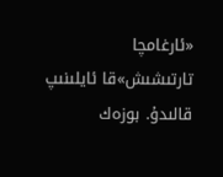«ئارغامچا تارتىشىش»قا ئايلىنىپ قالىدۇ. بوزەك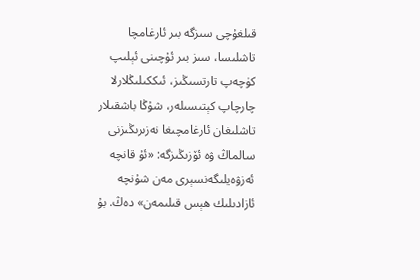قىلغۇچى سىزگە بىر ئارغامچا تاشلىسا، سىز بىر ئۇچىنى ئېلىپ كۈچەپ تارتسىڭىز، ئىككىلىڭلارلا چارچاپ كېتىسىلەر، شۇڭا باشقىلار تاشلىغان ئارغامچىغا نەزىرىڭىزنى سالماڭ ۋە ئۆزىڭىزگە: «ئۇ قانچە ئەزۋەيلىگەنسېرى مەن شۇنچە ئازادىلىك ھېس قىلىمەن» دەڭ. بۇ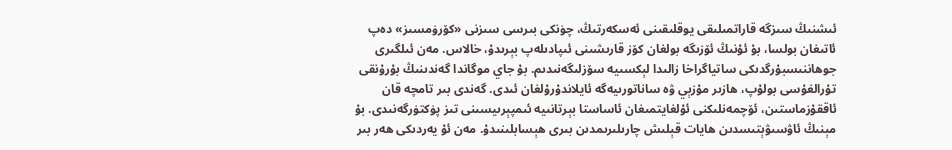ئىشنىڭ سىزگە قاراتمىلىقى يوقلىقىنى ئەسكەرتىڭ، چۈنكى بىرسى سىزنى «كۆرۈمسىز» دەپ ئاتىغان بولسا، بۇ ئۇنىڭ ئۆزىگە بولغان كۆز قارىشىنى ئىپادىلەپ بېرىدۇ، خالاس. مەن ئىلگىرى جوھاننىسبۇرگدىكى ساتياگراخا زالىدا لېكسىيە سۆزلىگەنىدىم. بۇ جاي موگاندا گەندىنىڭ بۇرۇنقى تۇرالغۇسى بولۇپ، ھازىر مۇزېي ۋە ساناتورىيەگە ئايلاندۇرۇلغان ئىدى. گەندى بىر تامچە قان ئاققۇزماستىن، ئۆچمەنلىكنى ئۇلغايتمىغان ئاساستا بېرتانىيە ئىمپېرىيسىنى تىز پۈكتۈرگەنىدى. بۇ مېنىڭ ئاۋسىۋېتىسدىن ھايات قېلىش چارىلىرىمدىن بىرى ھېسابلىنىدۇ. مەن ئۇ يەردىكى ھەر بىر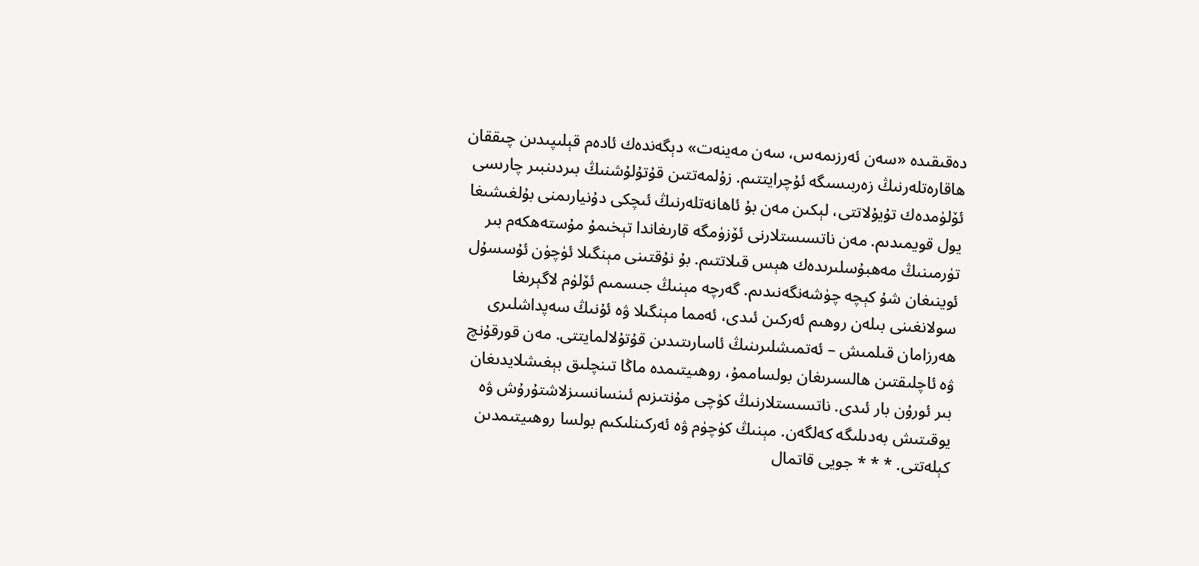دەقىقىدە «سەن ئەرزىمەس، سەن مەينەت» دېگەندەك ئادەم قېلىپىدىن چىققان ھاقارەتلەرنىڭ زەربىسىگە ئۇچرايتتىم. زۇلمەتتىن قۇتۇلۇشنىڭ بىردىنبىر چارىسى ئۆلۈمدەك تۇيۇلاتتى، لېكىن مەن بۇ ئاھانەتلەرنىڭ ئىچكى دۇنيارىمنى بۇلغىشىغا يول قويمىدىم. مەن ناتسىستلارنى ئۆزۈمگە قارىغاندا تېخىمۇ مۇستەھكەم بىر تۈرمىنىڭ مەھبۇسلىرىدەك ھېس قىلاتتىم. بۇ نۇقتىنى مېنگىلا ئۈچۈن ئۇسسۇل ئوينىغان شۇ كېچە چۈشەنگەنىدىم. گەرچە مېنىڭ جىسمىم ئۆلۈم لاگېرىغا سولانغىنى بىلەن روھىم ئەركىن ئىدى، ئەمما مېنگىلا ۋە ئۇنىڭ سەپداشلىرى ھەرزامان قىلمىش – ئەتمىشلىرىنىڭ ئاسارىتىدىن قۇتۇلالمايتتى. مەن قورقۇنچ ۋە ئاچلىقتىن ھالسىرىغان بولساممۇ، روھىيتىمدە ماڭا تىنچلىق بېغىشلايدىغان بىر ئورۇن بار ئىدى. ناتسىستلارنىڭ كۈچى مۇنتىزىم ئىنسانسىزلاشتۇرۇش ۋە يوقىتىش بەدىلىگە كەلگەن. مېنىڭ كۈچۈم ۋە ئەركىنلىكىم بولسا روھىيتىمدىن كېلەتتى. * * * جويى قاتمال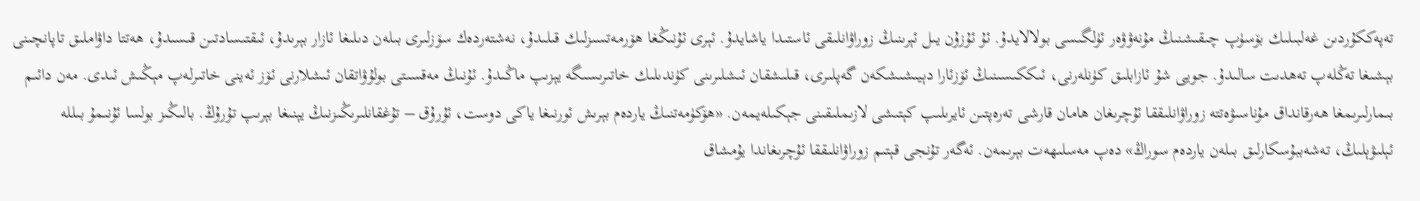تەپەككۇردىن غەلبىلىك بۆسۈپ چىقىشنىڭ مۇنەۋۋەر ئۈلگىسى بولالايدۇ. ئۇ ئۇزۇن يىل ئېرىنىڭ زوراۋانلىقى ئاستىدا ياشايدۇ. ئېرى ئۇنىڭغا ھۆرمەتسىزلىك قىلىدۇ، نەشتەردەك سۆزلىرى بىلەن دىلىغا ئازار بېرىدۇ، ئىقتىسادتىن قىسىدۇ، ھەتتا داۋاملىق تاپانچىنى بېشىغا تەڭلەپ تەھدىت سالىدۇ. جويى شۇ ئازابلىق كۈنلەرنى، ئىككىسىنىڭ ئۆزئارا دېيىشىشكەن گەپلىرى، قىلىشقان ئىشلىرىنى كۈندىلىك خاتىرىسىگە يېزىپ ماڭىدۇ. ئۇنىڭ مەقسىتى بولۇۋاتقان ئىشلارنى ئۆز ئەينى خاتىرلەپ مېڭىش ئىدى. مەن دائىم بىمارلىرىمغا ھەرقانداق مۇناسىۋەتتە زوراۋانلىققا ئۇچرىغان ھامان قارشى تەرەپتىن ئايرىلىپ كېتىشى لازىملىقىنى جېكىلەيمەن. «ھۆكۈمەتنىڭ ياردەم بېرىش ئورنىغا ياكى دوست، ئۇرۇق – تۇغقانلىرىڭىزنىڭ يېنىغا بېرىپ تۇرۇڭ. بالىڭىز بولسا ئۇنىمۇ بىللە ئېلىۋېلىڭ، تەشەببۇسكارلىق بىلەن ياردەم سوراڭ» دەپ مەسلىھەت بېرىمەن. ئەگەر تۇنجى قېتىم زوراۋانلىققا ئۇچرىغاندا يۇمشاق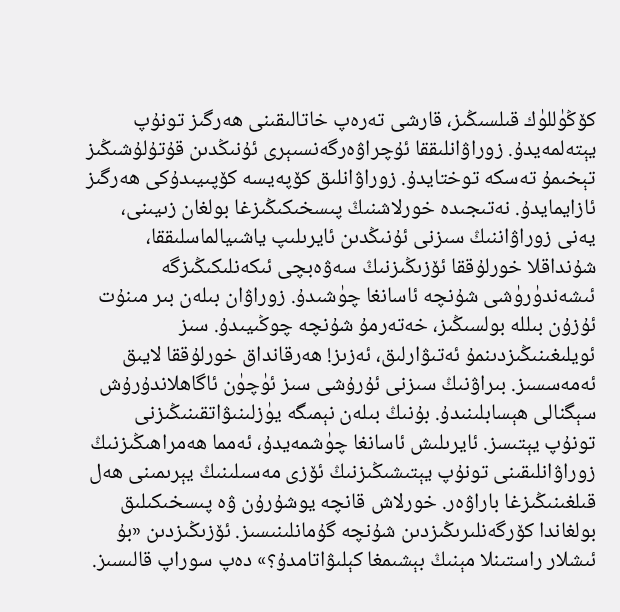كۆڭۈللۈك قىلسىڭىز، قارشى تەرەپ خاتالىقىنى ھەرگىز تونۇپ يېتەلمەيدۇ. زوراۋانلىققا ئۇچراۋەرگەنسىېرى ئۇنىڭدىن قۇتۇلۇشىڭىز تېخىمۇ تەسكە توختايدۇ. زوراۋانلىق كۆپەيسە كۆپىيىدۇكى ھەرگىز ئازايمايدۇ. نەتىجىدە خورلاشنىڭ پىسخىكىڭىزغا بولغان زىيىنى، يەنى زوراۋاننىڭ سىزنى ئۇنىڭدىن ئايرىلىپ ياشىيالماسلىققا، شۇنداقلا خورلۇققا ئۆزىڭىزنىڭ سەۋەبچى ئىكەنلىكىڭىزگە ئىشەندۈرۈشى شۇنچە ئاسانغا چۈشىدۇ. زوراۋان بىلەن بىر مىنۇت ئۇزۇن بىللە بولسىڭىز، خەتەرمۇ شۇنچە چوڭىيىدۇ. سىز ئويلىغىنىڭىزدىنمۇ ئەتىۋارلىق، ئەزىز! ھەرقانداق خورلۇققا لايىق ئەمەسسىز. بىراۋنىڭ سىزنى ئۇرۇشى سىز ئۈچۈن ئاگاھلاندۇرۇش سېگنالى ھېسابلىنىدۇ. بۇنىڭ بىلەن نېمىگە يۈزلىنىۋاتقىنىڭىزنى تونۇپ يېتىسز. ئايرىلىش ئاسانغا چۈشمەيدۇ، ئەمما ھەمراھىڭىزنىڭ زوراۋانلىقىنى تونۇپ يېتىشىڭىزنىڭ ئۆزى مەسىلىنىڭ يېرىمىنى ھەل قىلغىنىڭىزغا باراۋەر. خورلاش قانچە يوشۇرۇن ۋە پىسخىكىلىق بولغاندا كۆرگەنلىرىڭىزدىن شۇنچە گۇمانلىنىسىز. ئۆزىڭىزدىن «بۇ ئىشلار راستىنلا مېنىڭ بېشىمغا كېلىۋاتامدۇ؟» دەپ سوراپ قالىسىز.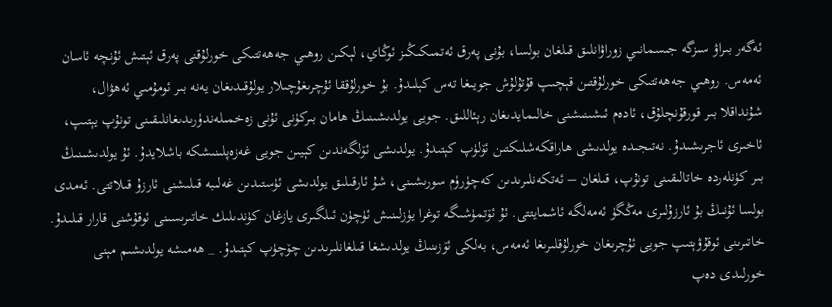ئەگەر بىراۋ سىزگە جىسمانىي زوراۋانلىق قىلغان بولسا، بۇنى پەرق ئەتمىكىڭىز ئوڭاي، لېكىن روھىي جەھەتتىكى خورلۇقنى پەرق ئېتىش ئۇنچە ئاسان ئەمەس. روھىي جەھەتتىكى خورلۇقتىن قېچىپ قۇتۇلۇش جويىغا تەس كېلىدۇ. بۇ خورلۇققا ئۇچرىغۇچىلار يولۇقىدىغان يەنە بىر ئومۇمىي ئەھۋال، شۇنداقلا بىر قورقۇنچلۇق، ئادەم ئىشىنىشنى خالىمايدىغان رېئاللىق. جويى يولدىشىنىڭ ھامان بىركۈنى ئۇنى زەخمىلەندۈرىدىغانلىقىنى تونۇپ يېتىپ، ئاخىرى ئاجرىشىدۇ. نەتىجىدە يولدىشى ھاراقكەشلىكتىن ئۆلۈپ كېتىدۇ. يولدىشى ئۆلگەندىن كېيىن جويى غەزەپلىنىشكە باشلايدۇ. ئۇ يولدىشىنىڭ بىر كۈنلەردە خاتالىقىنى تونۇپ، قىلغان – ئەتكەنلىرىدىن كەچۈرۈم سورىشىنى، شۇ ئارقىلىق يولدىشى ئۈستىدىن غەلىبە قىلىشنى ئارزۇ قىلاتتى. ئەمدى بولسا ئۇنىڭ بۇ ئارزۇلىرى مەڭگۈ ئەمەلگە ئاشمايتتى. ئۇ ئۆتمۈشىگە توغرا يۈزلىنىش ئۈچۈن ئىلگىرى يازغان كۈندىلىك خاتىرىسىنى ئوقۇشنى قارار قىلىدۇ. خاتىرىنى ئوقۇۋېتىپ جويى ئۇچرىغان خورلۇقلىرىغا ئەمەس، بەلكى ئۆزىنىڭ يولدىشغا قىلغانلىرىدىن چۆچۈپ كېتىدۇ. _ ھەمىشە يولدىشىم مېنى خورلىدى دەپ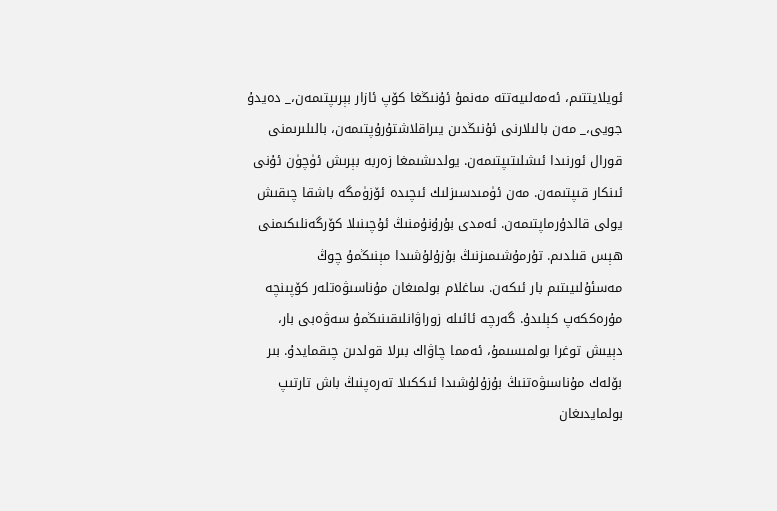ئويلايتتىم، ئەمەلىيەتتە مەنمۇ ئۇنىڭغا كۆپ ئازار بېرىپتىمەن،_ دەيدۇ جويى،_ مەن بالىلارنى ئۇنىڭدىن يىراقلاشتۇرۇپتىمەن، بالىلىرىمنى قورال ئورنىدا ئىشلىتىپتىمەن. يولدىشىمغا زەربە بېرىش ئۈچۈن ئۇنى ئىنكار قىپتىمەن. مەن ئۈمىدسىزلىك ئىچىدە ئۆزۈمگە باشقا چىقىش يولى قالدۇرماپتىمەن. ئەمدى بۇرۇنۇمنىڭ ئۇچىنىلا كۆرگەنلىكىمنى ھېس قىلدىم. تۇرمۇشىمىزنىڭ بۇزۇلۇشىدا مېنىڭمۇ چوڭ مەسئۇلىيىتىم بار ئىكەن. ساغلام بولمىغان مۇناسىۋەتلەر كۆپىنچە مۇرەككەپ كېلىدۇ. گەرچە ئائىلە زوراۋانلىقىنىڭمۇ سەۋەبى بار، دېيىش توغرا بولمىسىمۇ، ئەمما چاۋاك بىرلا قولدىن چىقمايدۇ. بىر بۆلەك مۇناسىۋەتنىڭ بۇزۇلۇشىدا ئىككىلا تەرەپنىڭ باش تارتىپ بولمايدىغان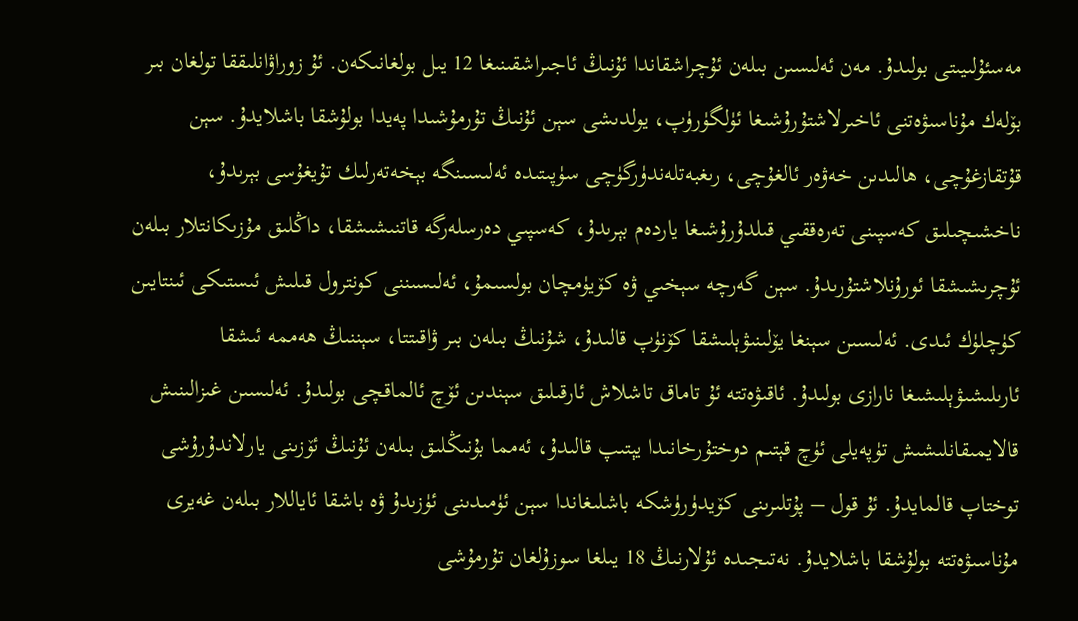مەسئۇلىيىتى بولىدۇ. مەن ئەلىسىن بىلەن ئۇچراشقاندا ئۇنىڭ ئاجىراشقىنىغا 12 يىل بولغانىكەن. ئۇ زوراۋانلىققا تولغان بىر بۆلەك مۇناسىۋەتنى ئاخىرلاشتۇرۇشىغا ئۈلگۈرۈپ، يولدىشى سېن ئۇنىڭ تۇرمۇشىدا پەيدا بولۇشقا باشلايدۇ. سېن قۇتقازغۇچى، ھالىدىن خەۋەر ئالغۇچى، رىغبەتلەندۈرگۈچى سۈپىتىدە ئەلىسىنگە بېخەتەرلىك تۇيغۇسى بېرىدۇ، ناخشىچىلىق كەسپىنى تەرەققىي قىلدۇرۇشىغا ياردەم بېرىدۇ، كەسپىي دەرسلەرگە قاتنىشىشقا، داڭلىق مۇزىكانتلار بىلەن ئۇچرىشىشقا ئورۇنلاشتۇرىدۇ. سېن گەرچە سېخىي ۋە كۆيۈمچان بولسىمۇ، ئەلىسىننى كونترول قىلىش ئىستىكى ئىنتايىن كۈچلۈك ئىدى. ئەلىسىن سېنغا يۆلىنىۋېلىشقا كۆنۈپ قالىدۇ، شۇنىڭ بىلەن بىر ۋاقىتتا، سېننىڭ ھەممە ئىشقا ئارىلىشىۋېلىشىغا نارازى بولىدۇ. ئاقىۋەتتە ئۇ تاماق تاشلاش ئارقىلىق سېندىن ئۆچ ئالماقچى بولىدۇ. ئەلىسىن غىزالىنىش قالايمىقانلىشىش تۈپەيلى ئۈچ قېتىم دوختۇرخانىدا يېتىپ قالىدۇ، ئەمما بۇنىڭلىق بىلەن ئۇنىڭ ئۆزىنى يارلاندۇرۇشى توختاپ قالمايدۇ. ئۇ قول – پۇتلىرىنى كۆيدۈرۈشكە باشلىغاندا سېن ئۈمىدىنى ئۈزىدۇ ۋە باشقا ئاياللار بىلەن غەيرى مۇناسىۋەتتە بولۇشقا باشلايدۇ. نەتىجىدە ئۇلارنىڭ 18 يىلغا سوزۇلغان تۇرمۇشى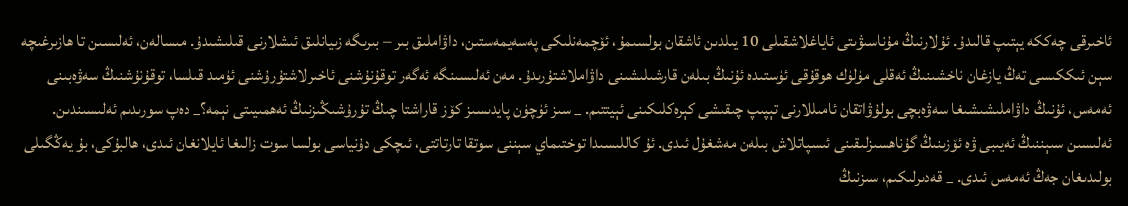ئاخىرقى چەككە يېتىپ قالىدۇ. ئۇلارنىڭ مۇناسىۋىتى ئاياغلاشقىلى 10 يىلدىن ئاشقان بولسىمۇ، ئۆچمەنلىكى پەسەيمەستىن، داۋاملىق بىر – بىرىگە زىيانلىق ئىشلارنى قىلىشىدۇ. مىسالەن، ئەلىسىن تا ھازىرغىچە سېن ئىككىسى تەڭ يازغان ناخشىنىڭ ئەقلى مۈلۈك ھوقۇقى ئۈستىدە ئۇنىڭ بىلەن قارشىلىشىنى داۋاملاشتۇرىدۇ. مەن ئەلىسىنگە ئەگەر توقۇنۇشنى ئاخىرلاشتۇرۇشنى ئۈمىد قىلسا، توقۇنۇشنىڭ سەۋەبىنى ئەمەس، ئۇنىڭ داۋاملىشىشىغا سەۋەبچى بولۇۋاتقان ئامىللارنى تېپىپ چىقىشى كېرەكلىكىنى ئېيتتىم. _ سىز ئۈچۈن پايدىسىز كۆز قاراشتا چىڭ تۇرۇشىڭىزنىڭ ئەھمىيىتى نېمە؟_ دەپ سورىدىم ئەلىسىندىن. ئەلىسىن سىېننىڭ ئەيىبى ۋە ئۆزىنىڭ گۇناھسىزلىقىنى ئىسپاتلاش بىلەن مەشغۇل ئىدى. ئۇ كاللىسىدا توختىماي سېننى سوتقا تارتاتتى، ئىچكى دۇنياسى بولسا سوت زالىغا ئايلانغان ئىدى، ھالبۇكى، بۇ يەڭگىلى بولىدىغان جەڭ ئەمەس ئىدى. _ قەدىرلىكىم، سىزنىڭ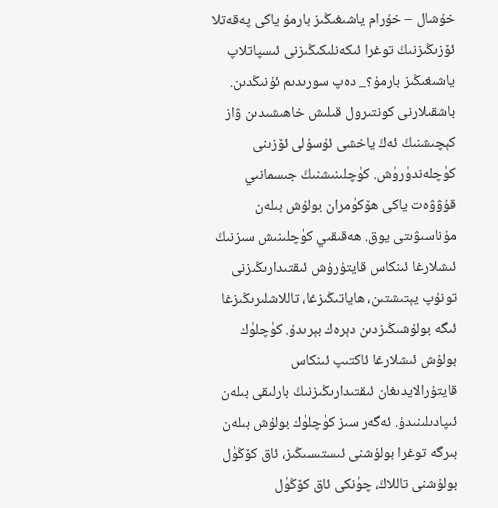خۇشال – خۇرام ياشىغىڭىز بارمۇ ياكى پەقەتلا ئۆزىڭىزنىڭ توغرا ئىكەنلىكىڭىزنى ئىسپاتلاپ ياشىغىڭىز بارمۇ؟_ دەپ سورىدىم ئۇنىڭدىن. باشقىلارنى كونتىرول قىلىش خاھىشىدىن ۋاز كېچىشنىڭ ئەڭ ياخشى ئۇسۇلى ئۆزىنى كۈچلەندۈرۈش. كۈچلىنىشنىڭ جىسمانىي قۇۋۋەت ياكى ھۆكۈمران بولۇش بىلەن مۇناسىۋىتى يوق. ھەقىقىي كۈچلىنىش سىزنىڭ ئىشلارغا ئىنكاس قايتۇرۇش ئىقتىدارىڭىزنى تونۇپ يېتىشتىن، ھاياتىڭىزغا، تاللاشلىرىڭىزغا ئىگە بولۇشىڭىزدىن دېرەك بېرىدۇ. كۈچلۈك بولۇش ئىشلارغا ئاكتىپ ئىنكاس قايتۇرالايدىغان ئىقتىدارىڭىزنىڭ بارلىقى بىلەن ئىپادىلىنىدۇ. ئەگەر سىز كۈچلۈك بولۇش بىلەن بىرگە توغرا بولۇشنى ئىستىسىڭىز، ئاق كۆڭۈل بولۇشنى تاللاڭ، چۈنكى ئاق كۆڭۈل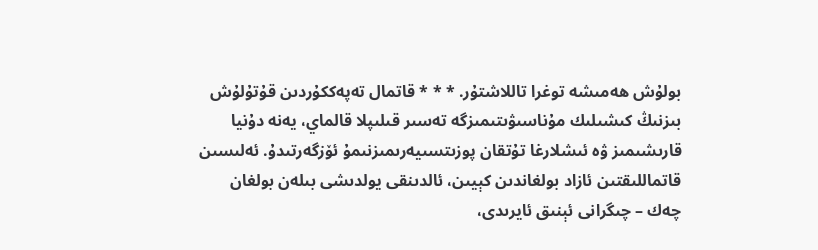بولۇش ھەمىشە توغرا تاللاشتۇر. * * * قاتمال تەپەككۇردىن قۇتۇلۇش بىزنىڭ كىشىلىك مۇناسىۋىتىمىزگە تەسىر قىلىپلا قالماي، يەنە دۇنيا قارىشىمىز ۋە ئىشلارغا تۇتقان پوزىتسىيەرىمىزنىمۇ ئۆزگەرتىدۇ. ئەلىسىن قاتماللىقتىن ئازاد بولغاندىن كېيىن، ئالدىنقى يولدىشى بىلەن بولغان چەك – چىگرانى ئېنىق ئايرىدى،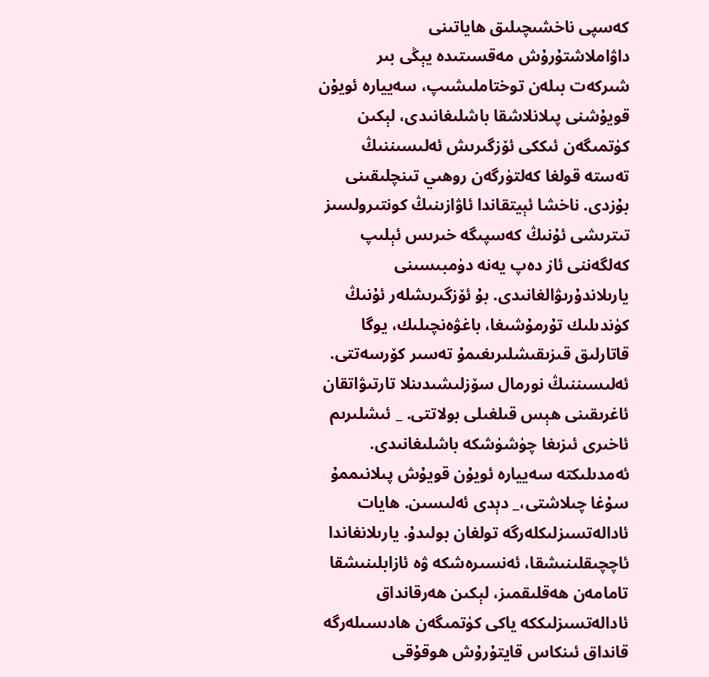كەسپى ناخشىچىلىق ھاياتىنى داۋاملاشتۇرۇش مەقسىتىدە يېڭى بىر شىركەت بىلەن توختاملىشىپ، سەييارە ئويۇن قويۇشنى پىلانلاشقا باشلىغانىدى، لېكىن كۈتمىگەن ئىككى ئۆزگىرىش ئەلىسىننىڭ تەستە قولغا كەلتۈرگەن روھىي تىنچلىقىنى بۇزدى. ناخشا ئېيتقاندا ئاۋازىنىڭ كونتىرولسىز تىترىشى ئۇنىڭ كەسپىگە خىرىس ئېلىپ كەلگەننى ئاز دەپ يەنە دۈمبىسىنى يارىلاندۇرىۋالغانىدى. بۇ ئۆزگىرىشلەر ئۇنىڭ كۈندىلىك تۇرمۇشىغا، باغۋەنچىلىك، يوگا قاتارلىق قىزىقىشلىرىغىمۇ تەسىر كۆرسەتتى. ئەلىسىننىڭ نورمال سۆزلىشىدىنلا تارتىۋاتقان ئاغرىقىنى ھېس قىلغىلى بولاتتى. _ ئىشلىرىم ئاخىرى ئىزىغا چۈشۈشكە باشلىغانىدى. ئەمدىلىكتە سەييارە ئويۇن قويۇش پىلانىممۇ سۇغا چىلاشتى،_ دېدى ئەلىسىن. ھايات ئادالەتسىزلىكلەرگە تولغان بولىدۇ. يارىلانغاندا ئاچچىقلىنىشقا، ئەنسىرەشكە ۋە ئازابلىنىشقا تامامەن ھەقلىقمىز، لېكىن ھەرقانداق ئادالەتسىزلىككە ياكى كۈتمىگەن ھادىسىلەرگە قانداق ئىنكاس قايتۇرۇش ھوقۇقى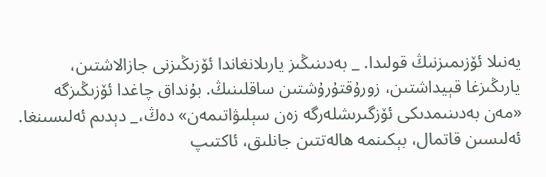يەنىلا ئۆزىمىزنىڭ قولىدا. _ بەدىنىڭىز يارىلانغاندا ئۆزىڭىزنى جازالاشتىن، يارىڭىزغا قېيداشتىن، زورۇقتۇرۇشتىن ساقلىنىڭ. بۇنداق چاغدا ئۆزىڭىزگە «مەن بەدىنىمدىكى ئۆزگىرىشلەرگە زەن سېلىۋاتىمەن» دەڭ،_ دېدىم ئەلىسىنغا. ئەلىسىن قاتمال، بېكىنمە ھالەتتىن جانلىق، ئاكتىپ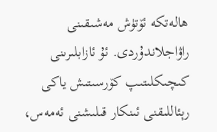ھالەتكە ئۆتۈش مەشىقىنى راۋاجلاندۇردى. ئۇ ئازابلىرىنى كىچىكلىتىپ كۆرسىتىش ياكى رېئاللىقنى ئىنكار قىلىشنى ئەمەس،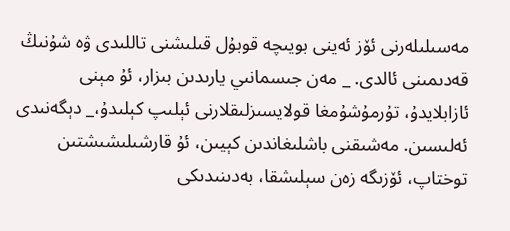مەسىلىلەرنى ئۆز ئەينى بويىچە قوبۇل قىلىشنى تاللىدى ۋە شۇنىڭ قەدىمىنى ئالدى. _ مەن جىسمانىي يارىدىن بىزار، ئۇ مېنى ئازابلايدۇ، تۇرمۇشۇمغا قولايسىزلىقلارنى ئېلىپ كېلىدۇ،_ دېگەنىدى ئەلىسىن. مەشىقنى باشلىغاندىن كېيىن، ئۇ قارشىلىشىشتىن توختاپ، ئۆزىگە زەن سېلىشقا، بەدىنىدىكى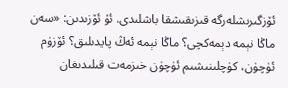ئۆزگىرىشلەرگە قىزىقىشقا باشلىدى. ئۇ ئۆزىدىن: «سەن ماڭا نېمە دېمەكچى؟ ماڭا نېمە ئەڭ پايدىلىق؟ ئۆزۈم ئۈچۈن، كۈچلىنىشىم ئۈچۈن خىزمەت قىلىدىغان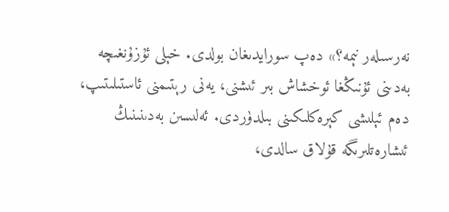نەرسىلەر نېمە؟» دەپ سورايدىغان بولدى. خېلى ئۇزۇنغىچە بەدىنى ئۇنىڭغا ئوخشاش بىر ئىشنى، يەنى رېتىمنى ئاستىلىتىپ، دەم ئېلىشى كېرەكلىكىنى بىلدۈردى. ئەلىسىن بەدىنىنىڭ ئىشارەتلىرىگە قۇلاق سالدى،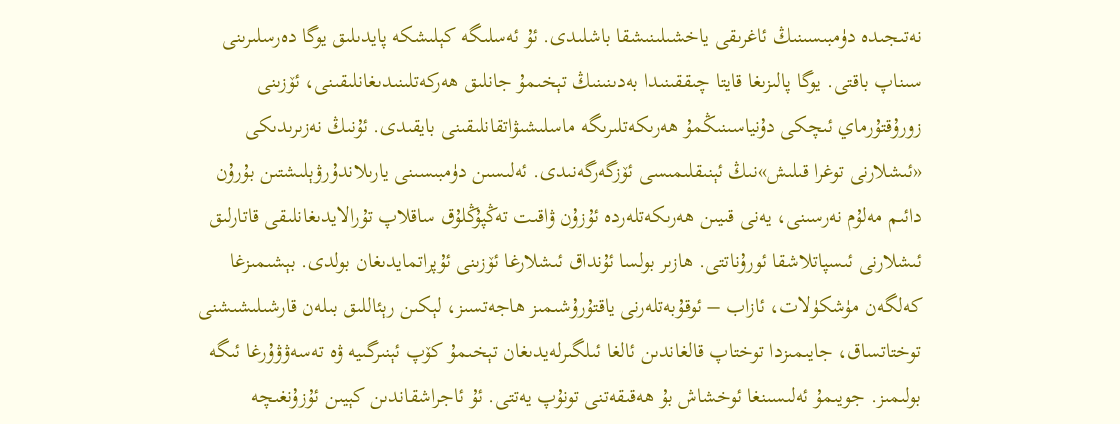نەتىجىدە دۈمبىسىنىڭ ئاغرىقى ياخشىلىنىشقا باشلىدى. ئۇ ئەسلىگە كېلىشكە پايدىلىق يوگا دەرسلىرىنى سىناپ باقتى. يوگا پالىزىغا قايتا چىققىنىدا بەدىنىنىڭ تېخىمۇ جانلىق ھەركەتلىنىدىغانلىقىنى، ئۆزىنى زورۇقتۇرماي ئىچكى دۇنياسىنىڭمۇ ھەرىكەتلىرىگە ماسلىشىۋاتقانلىقىنى بايقىدى. ئۇنىڭ نەزىرىدىكى «ئىشلارنى توغرا قىلىش»نىڭ ئېنىقلىمىسى ئۆزگەرگەنىدى. ئەلىسىن دۈمبىسىنى يارىلاندۇرۋېلىشتىن بۇرۇن دائىم مەلۇم نەرسىنى، يەنى قىيىن ھەرىكەتلەردە ئۇزۇن ۋاقىت تەڭپۇڭلۇق ساقلاپ تۇرالايدىغانلىقى قاتارلىق ئىشلارنى ئىسپاتلاشقا ئورۇناتتى. ھازىر بولسا ئۇنداق ئىشلارغا ئۆزىنى ئۇپراتمايدىغان بولدى. بېشىمىزغا كەلگەن مۈشكۈلات، ئازاب – ئوقۇبەتلەرنى ياقتۇرۇشىمىز ھاجەتسىز، لېكىن رېئاللىق بىلەن قارشىلىشىشنى توختاتساق، جايىمىزدا توختاپ قالغاندىن ئالغا ئىلگىرلەيدىغان تېخىمۇ كۆپ ئېنىرگىيە ۋە تەسەۋۋۇرغا ئىگە بولىمىز. جويىمۇ ئەلىسىنغا ئوخشاش بۇ ھەقىقەتنى تونۇپ يەتتى. ئۇ ئاجراشقاندىن كېيىن ئۇزۇنغىچە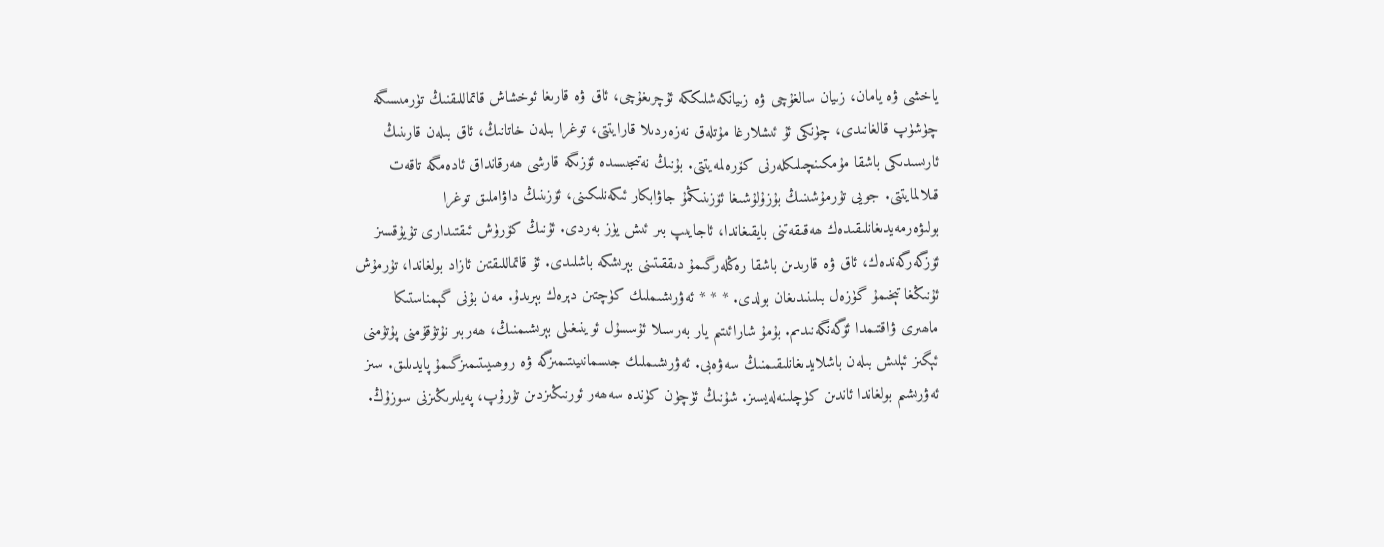ياخشى ۋە يامان، زىيان سالغۇچى ۋە زىيانكەشلىككە ئۇچرىغۇچى، ئاق ۋە قارىغا ئوخشاش قاتماللىقنىڭ تۈرمىسىگە چۈشۈپ قالغانىدى، چۈنكى ئۇ ئىشلارغا مۇتلەق نەزەردىلا قارايتتى، توغرا بىلەن خاتانىڭ، ئاق بىلەن قارىنىڭ ئارىسىدىكى باشقا مۇمكىنچىلىكلەرنى كۆرەلمەيتتى. بۇنىڭ نەتىجىسىدە ئۆزىگە قارشى ھەرقانداق ئادەمگە تاقەت قىلالمايتتى. جويى تۇرمۇشىنىڭ بۇزۇلۇشىغا ئۆزىنىڭمۇ جاۋابكار ئىكەنلىكىنى، ئۆزىنىڭ داۋاملىق توغرا بولىۋەرمەيدىغانلىقىدەك ھەقىقەتنى بايقىغاندا، ئاجايىپ بىر ئىش يۈز بەردى. ئۇنىڭ كۆرۈش ئىقتىدارى تۇيۇقسىز ئۆزگەرگەندەك، ئاق ۋە قارىدىن باشقا رەڭلەرگىمۇ دىققىتىنى بېرىشكە باشلىدى. ئۇ قاتماللىقتىن ئازاد بولغاندا، تۇرمۇش ئۇنىڭغا تېخىمۇ گۈزەل بىلىنىدىغان بولدى. * * * ئەۋرىشىملىك كۈچتىن دېرەك بېرىدۇ. مەن بۇنى گېمناستىكا ماھىرى ۋاقتىمدا ئۆگەنگەنىدىم. بۇمۇ شارائىتىم يار بەرسىلا ئۇسسۇل ئوينىغىلى بېرىشىمنىڭ، ھەربىر نۇتۇقۇمنى پۇتۇمنى ئېگىز ئېلىش بىلەن باشلايدىغانلىقىمنىڭ سەۋەبى. ئەۋرىشىملىك جىسمانىيىتىمىزگە ۋە روھىيىتىمىزگىمۇ پايدىلىق. سىز ئەۋرىشىم بولغاندا ئاندىن كۈچلىنەلەيسىز. شۇنىڭ ئۈچۈن كۈندە سەھەر ئورنىڭىزدىن تۇرۇپ، پەيلىرىڭىزنى سوزۇڭ.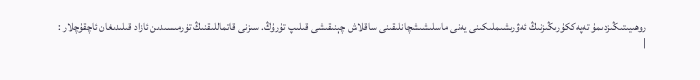روھىيىتىڭىزدىمۇ تەپەككۇرىڭىزنىڭ ئەۋرىشىملىكىنى يەنى ماسلىشىشچانلىقىنى ساقلاش چېنىقىشى قىلىپ تۇرۇڭ. سىزنى قاتماللىقنىڭ تۈرمىسىدىن ئازاد قىلىدىغان ئاچقۇچلار :
|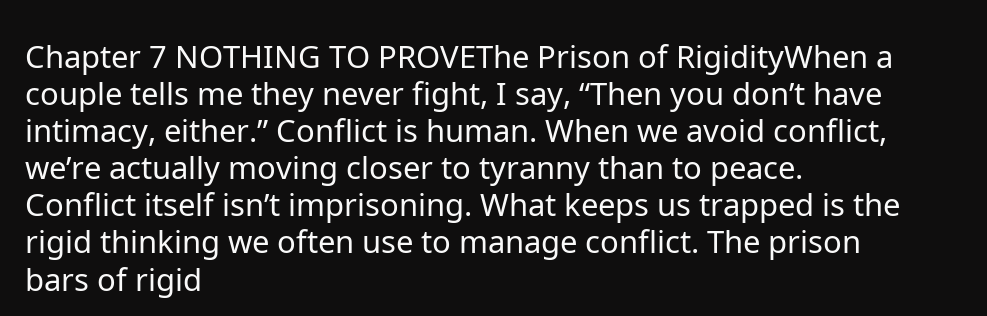Chapter 7 NOTHING TO PROVEThe Prison of RigidityWhen a couple tells me they never fight, I say, “Then you don’t have intimacy, either.” Conflict is human. When we avoid conflict, we’re actually moving closer to tyranny than to peace. Conflict itself isn’t imprisoning. What keeps us trapped is the rigid thinking we often use to manage conflict. The prison bars of rigid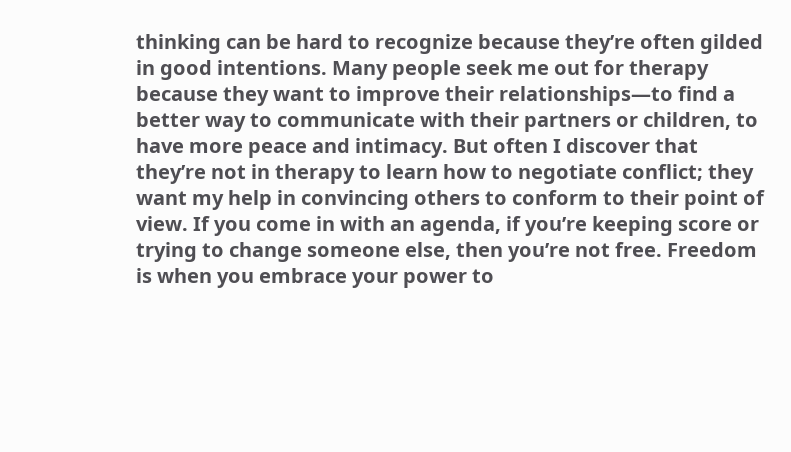thinking can be hard to recognize because they’re often gilded in good intentions. Many people seek me out for therapy because they want to improve their relationships—to find a better way to communicate with their partners or children, to have more peace and intimacy. But often I discover that they’re not in therapy to learn how to negotiate conflict; they want my help in convincing others to conform to their point of view. If you come in with an agenda, if you’re keeping score or trying to change someone else, then you’re not free. Freedom is when you embrace your power to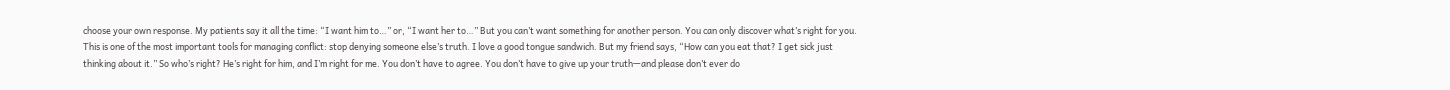choose your own response. My patients say it all the time: “I want him to…” or, “I want her to…” But you can’t want something for another person. You can only discover what’s right for you. This is one of the most important tools for managing conflict: stop denying someone else’s truth. I love a good tongue sandwich. But my friend says, “How can you eat that? I get sick just thinking about it.” So who’s right? He’s right for him, and I’m right for me. You don’t have to agree. You don’t have to give up your truth—and please don’t ever do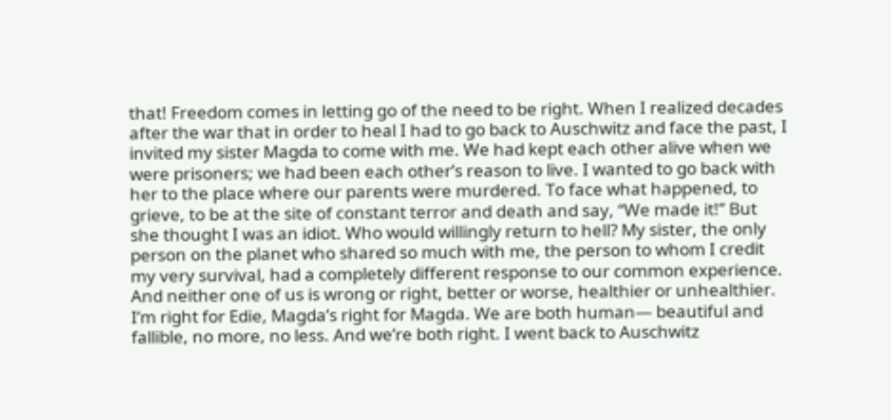that! Freedom comes in letting go of the need to be right. When I realized decades after the war that in order to heal I had to go back to Auschwitz and face the past, I invited my sister Magda to come with me. We had kept each other alive when we were prisoners; we had been each other’s reason to live. I wanted to go back with her to the place where our parents were murdered. To face what happened, to grieve, to be at the site of constant terror and death and say, “We made it!” But she thought I was an idiot. Who would willingly return to hell? My sister, the only person on the planet who shared so much with me, the person to whom I credit my very survival, had a completely different response to our common experience. And neither one of us is wrong or right, better or worse, healthier or unhealthier. I’m right for Edie, Magda’s right for Magda. We are both human— beautiful and fallible, no more, no less. And we’re both right. I went back to Auschwitz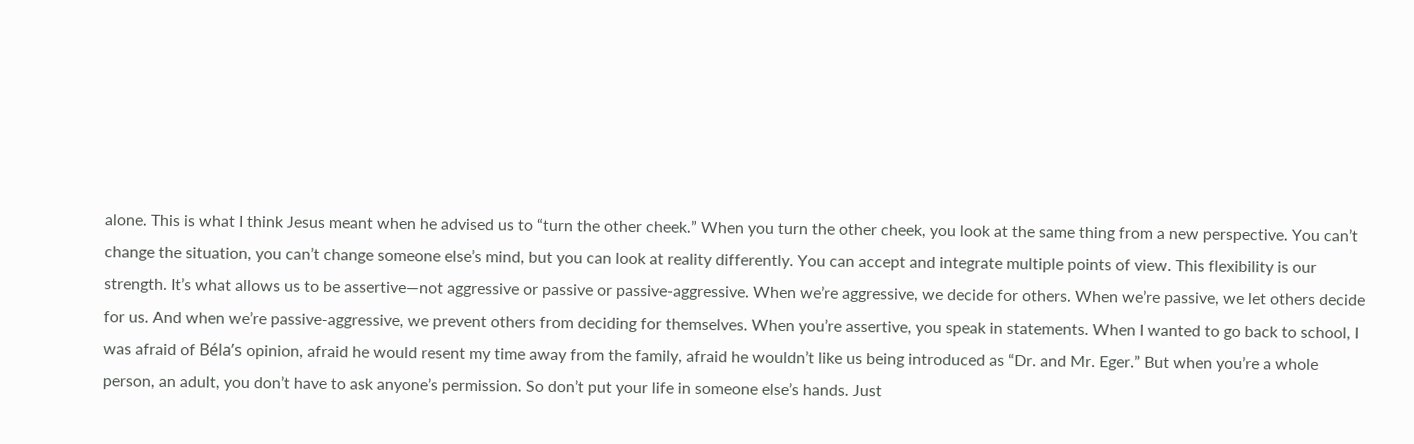alone. This is what I think Jesus meant when he advised us to “turn the other cheek.” When you turn the other cheek, you look at the same thing from a new perspective. You can’t change the situation, you can’t change someone else’s mind, but you can look at reality differently. You can accept and integrate multiple points of view. This flexibility is our strength. It’s what allows us to be assertive—not aggressive or passive or passive-aggressive. When we’re aggressive, we decide for others. When we’re passive, we let others decide for us. And when we’re passive-aggressive, we prevent others from deciding for themselves. When you’re assertive, you speak in statements. When I wanted to go back to school, I was afraid of Béla’s opinion, afraid he would resent my time away from the family, afraid he wouldn’t like us being introduced as “Dr. and Mr. Eger.” But when you’re a whole person, an adult, you don’t have to ask anyone’s permission. So don’t put your life in someone else’s hands. Just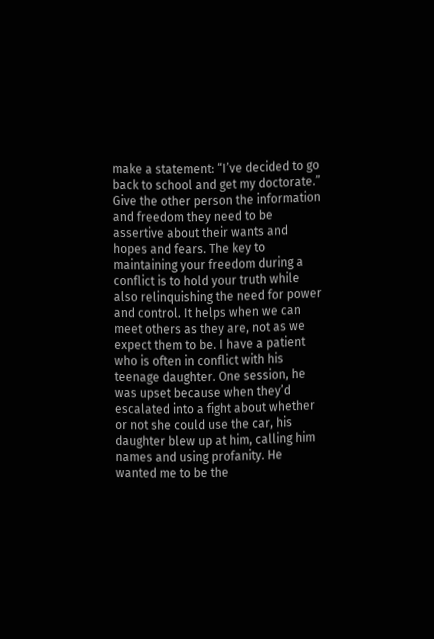make a statement: “I’ve decided to go back to school and get my doctorate.” Give the other person the information and freedom they need to be assertive about their wants and hopes and fears. The key to maintaining your freedom during a conflict is to hold your truth while also relinquishing the need for power and control. It helps when we can meet others as they are, not as we expect them to be. I have a patient who is often in conflict with his teenage daughter. One session, he was upset because when they’d escalated into a fight about whether or not she could use the car, his daughter blew up at him, calling him names and using profanity. He wanted me to be the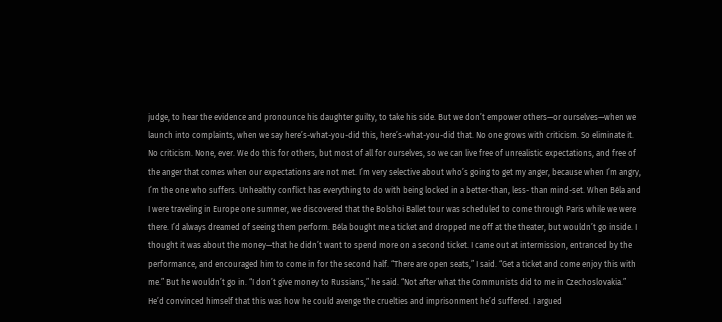judge, to hear the evidence and pronounce his daughter guilty, to take his side. But we don’t empower others—or ourselves—when we launch into complaints, when we say here’s-what-you-did this, here’s-what-you-did that. No one grows with criticism. So eliminate it. No criticism. None, ever. We do this for others, but most of all for ourselves, so we can live free of unrealistic expectations, and free of the anger that comes when our expectations are not met. I’m very selective about who’s going to get my anger, because when I’m angry, I’m the one who suffers. Unhealthy conflict has everything to do with being locked in a better-than, less- than mind-set. When Béla and I were traveling in Europe one summer, we discovered that the Bolshoi Ballet tour was scheduled to come through Paris while we were there. I’d always dreamed of seeing them perform. Béla bought me a ticket and dropped me off at the theater, but wouldn’t go inside. I thought it was about the money—that he didn’t want to spend more on a second ticket. I came out at intermission, entranced by the performance, and encouraged him to come in for the second half. “There are open seats,” I said. “Get a ticket and come enjoy this with me.” But he wouldn’t go in. “I don’t give money to Russians,” he said. “Not after what the Communists did to me in Czechoslovakia.” He’d convinced himself that this was how he could avenge the cruelties and imprisonment he’d suffered. I argued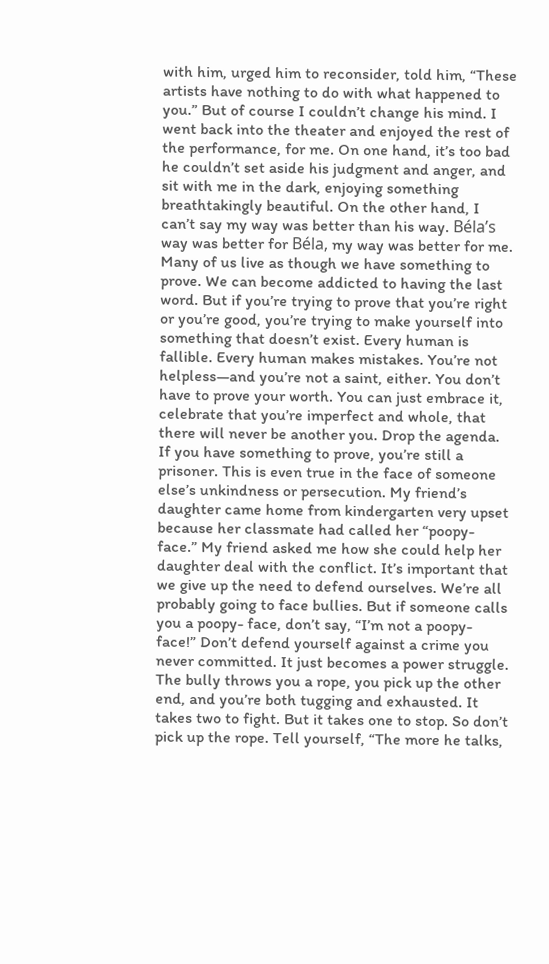with him, urged him to reconsider, told him, “These artists have nothing to do with what happened to you.” But of course I couldn’t change his mind. I went back into the theater and enjoyed the rest of the performance, for me. On one hand, it’s too bad he couldn’t set aside his judgment and anger, and sit with me in the dark, enjoying something breathtakingly beautiful. On the other hand, I can’t say my way was better than his way. Béla’s way was better for Béla, my way was better for me. Many of us live as though we have something to prove. We can become addicted to having the last word. But if you’re trying to prove that you’re right or you’re good, you’re trying to make yourself into something that doesn’t exist. Every human is fallible. Every human makes mistakes. You’re not helpless—and you’re not a saint, either. You don’t have to prove your worth. You can just embrace it, celebrate that you’re imperfect and whole, that there will never be another you. Drop the agenda. If you have something to prove, you’re still a prisoner. This is even true in the face of someone else’s unkindness or persecution. My friend’s daughter came home from kindergarten very upset because her classmate had called her “poopy-face.” My friend asked me how she could help her daughter deal with the conflict. It’s important that we give up the need to defend ourselves. We’re all probably going to face bullies. But if someone calls you a poopy- face, don’t say, “I’m not a poopy-face!” Don’t defend yourself against a crime you never committed. It just becomes a power struggle. The bully throws you a rope, you pick up the other end, and you’re both tugging and exhausted. It takes two to fight. But it takes one to stop. So don’t pick up the rope. Tell yourself, “The more he talks,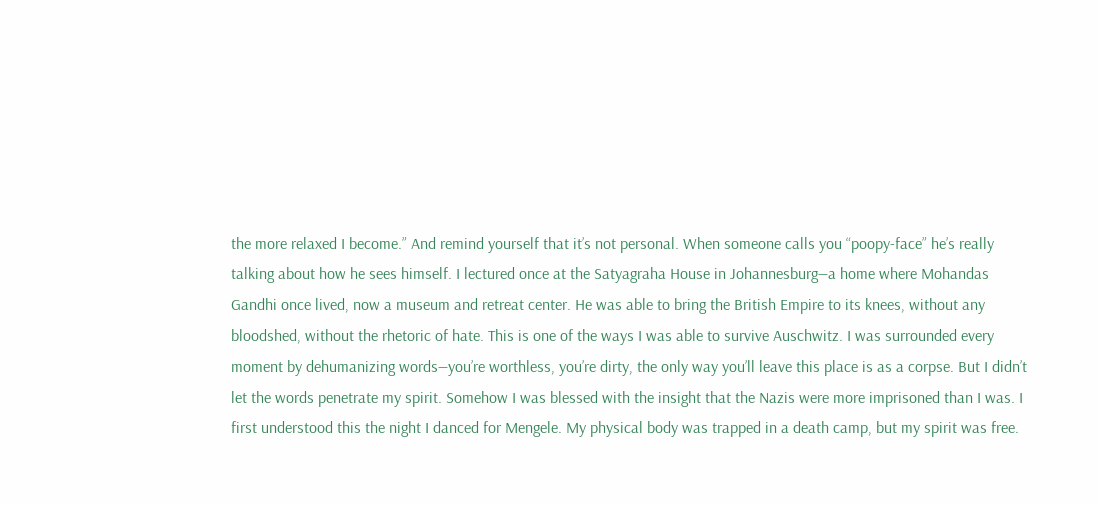the more relaxed I become.” And remind yourself that it’s not personal. When someone calls you “poopy-face” he’s really talking about how he sees himself. I lectured once at the Satyagraha House in Johannesburg—a home where Mohandas Gandhi once lived, now a museum and retreat center. He was able to bring the British Empire to its knees, without any bloodshed, without the rhetoric of hate. This is one of the ways I was able to survive Auschwitz. I was surrounded every moment by dehumanizing words—you’re worthless, you’re dirty, the only way you’ll leave this place is as a corpse. But I didn’t let the words penetrate my spirit. Somehow I was blessed with the insight that the Nazis were more imprisoned than I was. I first understood this the night I danced for Mengele. My physical body was trapped in a death camp, but my spirit was free.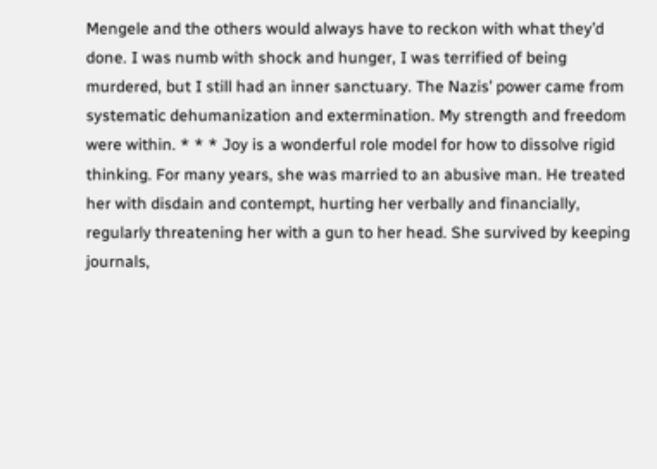Mengele and the others would always have to reckon with what they’d done. I was numb with shock and hunger, I was terrified of being murdered, but I still had an inner sanctuary. The Nazis’ power came from systematic dehumanization and extermination. My strength and freedom were within. * * * Joy is a wonderful role model for how to dissolve rigid thinking. For many years, she was married to an abusive man. He treated her with disdain and contempt, hurting her verbally and financially, regularly threatening her with a gun to her head. She survived by keeping journals,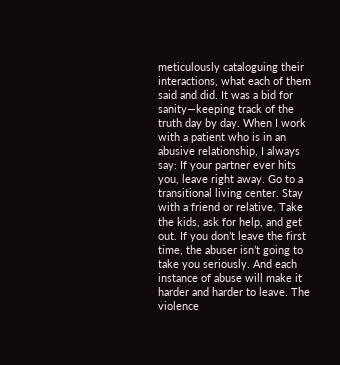meticulously cataloguing their interactions, what each of them said and did. It was a bid for sanity—keeping track of the truth day by day. When I work with a patient who is in an abusive relationship, I always say: If your partner ever hits you, leave right away. Go to a transitional living center. Stay with a friend or relative. Take the kids, ask for help, and get out. If you don’t leave the first time, the abuser isn’t going to take you seriously. And each instance of abuse will make it harder and harder to leave. The violence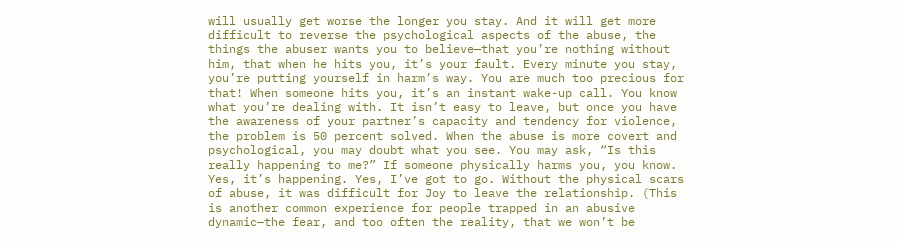will usually get worse the longer you stay. And it will get more difficult to reverse the psychological aspects of the abuse, the things the abuser wants you to believe—that you’re nothing without him, that when he hits you, it’s your fault. Every minute you stay, you’re putting yourself in harm’s way. You are much too precious for that! When someone hits you, it’s an instant wake-up call. You know what you’re dealing with. It isn’t easy to leave, but once you have the awareness of your partner’s capacity and tendency for violence, the problem is 50 percent solved. When the abuse is more covert and psychological, you may doubt what you see. You may ask, “Is this really happening to me?” If someone physically harms you, you know. Yes, it’s happening. Yes, I’ve got to go. Without the physical scars of abuse, it was difficult for Joy to leave the relationship. (This is another common experience for people trapped in an abusive dynamic—the fear, and too often the reality, that we won’t be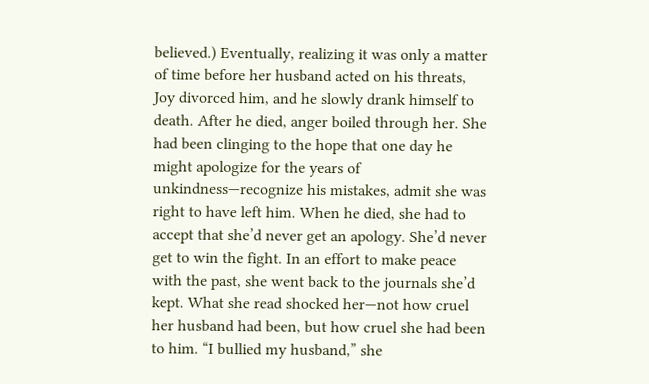believed.) Eventually, realizing it was only a matter of time before her husband acted on his threats, Joy divorced him, and he slowly drank himself to death. After he died, anger boiled through her. She had been clinging to the hope that one day he might apologize for the years of unkindness—recognize his mistakes, admit she was right to have left him. When he died, she had to accept that she’d never get an apology. She’d never get to win the fight. In an effort to make peace with the past, she went back to the journals she’d kept. What she read shocked her—not how cruel her husband had been, but how cruel she had been to him. “I bullied my husband,” she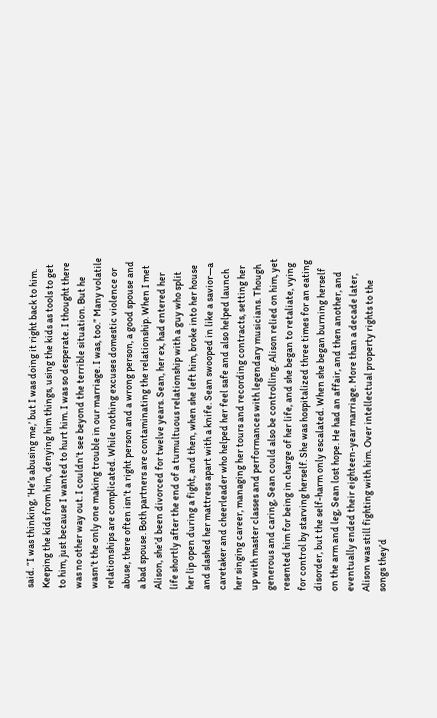said. “I was thinking, ‘He’s abusing me,’ but I was doing it right back to him. Keeping the kids from him, denying him things, using the kids as tools to get to him, just because I wanted to hurt him. I was so desperate. I thought there was no other way out. I couldn’t see beyond the terrible situation. But he wasn’t the only one making trouble in our marriage. I was, too.” Many volatile relationships are complicated. While nothing excuses domestic violence or abuse, there often isn’t a right person and a wrong person, a good spouse and a bad spouse. Both partners are contaminating the relationship. When I met Alison, she’d been divorced for twelve years. Sean, her ex, had entered her life shortly after the end of a tumultuous relationship with a guy who split her lip open during a fight, and then, when she left him, broke into her house and slashed her mattress apart with a knife. Sean swooped in like a savior—a caretaker and cheerleader who helped her feel safe and also helped launch her singing career, managing her tours and recording contracts, setting her up with master classes and performances with legendary musicians. Though generous and caring, Sean could also be controlling. Alison relied on him, yet resented him for being in charge of her life, and she began to retaliate, vying for control by starving herself. She was hospitalized three times for an eating disorder, but the self-harm only escalated. When she began burning herself on the arm and leg, Sean lost hope. He had an affair, and then another, and eventually ended their eighteen-year marriage. More than a decade later, Alison was still fighting with him. Over intellectual property rights to the songs they’d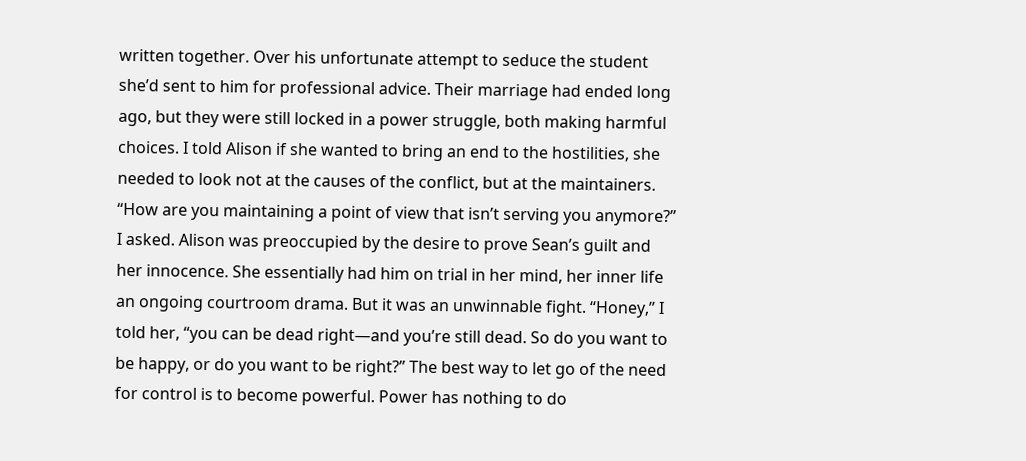written together. Over his unfortunate attempt to seduce the student she’d sent to him for professional advice. Their marriage had ended long ago, but they were still locked in a power struggle, both making harmful choices. I told Alison if she wanted to bring an end to the hostilities, she needed to look not at the causes of the conflict, but at the maintainers. “How are you maintaining a point of view that isn’t serving you anymore?” I asked. Alison was preoccupied by the desire to prove Sean’s guilt and her innocence. She essentially had him on trial in her mind, her inner life an ongoing courtroom drama. But it was an unwinnable fight. “Honey,” I told her, “you can be dead right—and you’re still dead. So do you want to be happy, or do you want to be right?” The best way to let go of the need for control is to become powerful. Power has nothing to do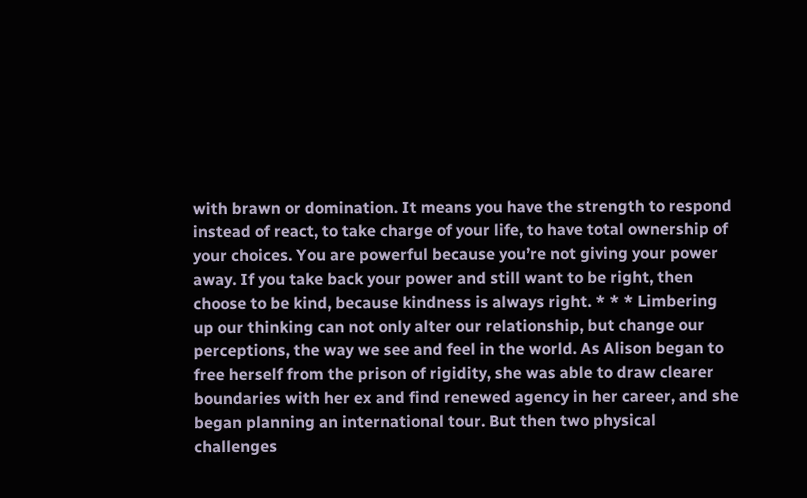with brawn or domination. It means you have the strength to respond instead of react, to take charge of your life, to have total ownership of your choices. You are powerful because you’re not giving your power away. If you take back your power and still want to be right, then choose to be kind, because kindness is always right. * * * Limbering up our thinking can not only alter our relationship, but change our perceptions, the way we see and feel in the world. As Alison began to free herself from the prison of rigidity, she was able to draw clearer boundaries with her ex and find renewed agency in her career, and she began planning an international tour. But then two physical challenges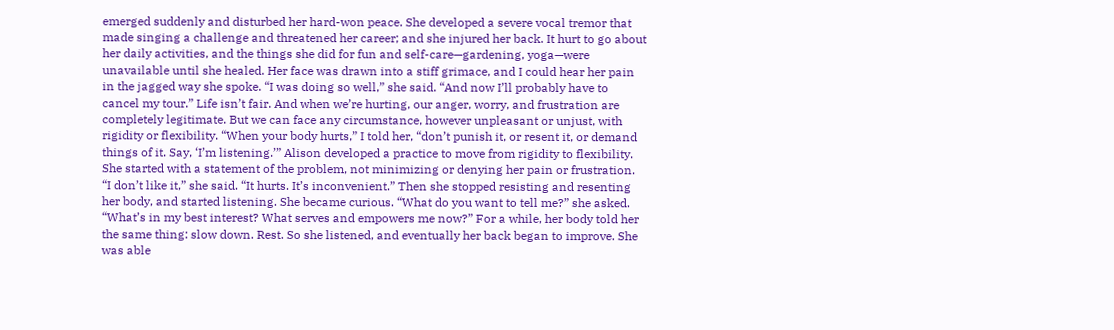emerged suddenly and disturbed her hard-won peace. She developed a severe vocal tremor that made singing a challenge and threatened her career; and she injured her back. It hurt to go about her daily activities, and the things she did for fun and self-care—gardening, yoga—were unavailable until she healed. Her face was drawn into a stiff grimace, and I could hear her pain in the jagged way she spoke. “I was doing so well,” she said. “And now I’ll probably have to cancel my tour.” Life isn’t fair. And when we’re hurting, our anger, worry, and frustration are completely legitimate. But we can face any circumstance, however unpleasant or unjust, with rigidity or flexibility. “When your body hurts,” I told her, “don’t punish it, or resent it, or demand things of it. Say, ‘I’m listening.’” Alison developed a practice to move from rigidity to flexibility. She started with a statement of the problem, not minimizing or denying her pain or frustration. “I don’t like it,” she said. “It hurts. It’s inconvenient.” Then she stopped resisting and resenting her body, and started listening. She became curious. “What do you want to tell me?” she asked. “What’s in my best interest? What serves and empowers me now?” For a while, her body told her the same thing: slow down. Rest. So she listened, and eventually her back began to improve. She was able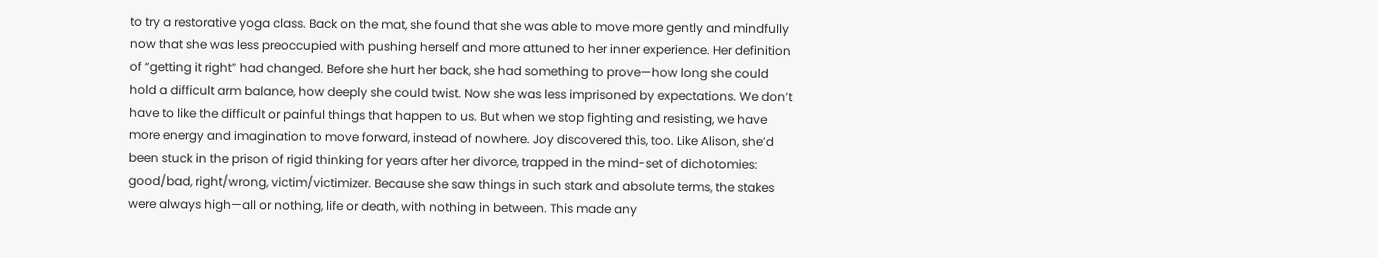to try a restorative yoga class. Back on the mat, she found that she was able to move more gently and mindfully now that she was less preoccupied with pushing herself and more attuned to her inner experience. Her definition of “getting it right” had changed. Before she hurt her back, she had something to prove—how long she could hold a difficult arm balance, how deeply she could twist. Now she was less imprisoned by expectations. We don’t have to like the difficult or painful things that happen to us. But when we stop fighting and resisting, we have more energy and imagination to move forward, instead of nowhere. Joy discovered this, too. Like Alison, she’d been stuck in the prison of rigid thinking for years after her divorce, trapped in the mind-set of dichotomies: good/bad, right/wrong, victim/victimizer. Because she saw things in such stark and absolute terms, the stakes were always high—all or nothing, life or death, with nothing in between. This made any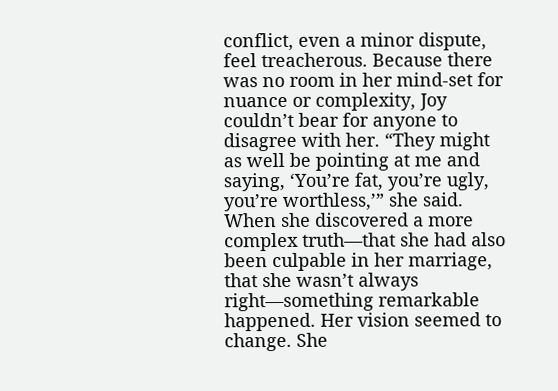conflict, even a minor dispute, feel treacherous. Because there was no room in her mind-set for nuance or complexity, Joy couldn’t bear for anyone to disagree with her. “They might as well be pointing at me and saying, ‘You’re fat, you’re ugly, you’re worthless,’” she said. When she discovered a more complex truth—that she had also been culpable in her marriage, that she wasn’t always right—something remarkable happened. Her vision seemed to change. She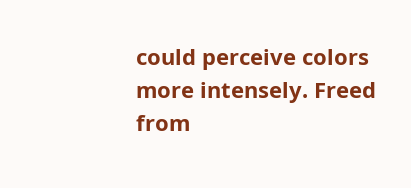could perceive colors more intensely. Freed from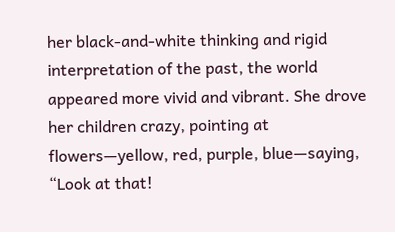her black-and-white thinking and rigid interpretation of the past, the world appeared more vivid and vibrant. She drove her children crazy, pointing at flowers—yellow, red, purple, blue—saying, “Look at that!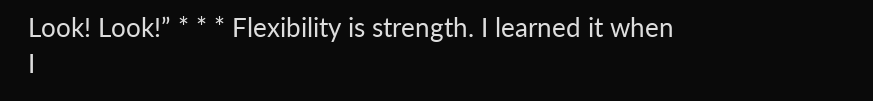Look! Look!” * * * Flexibility is strength. I learned it when I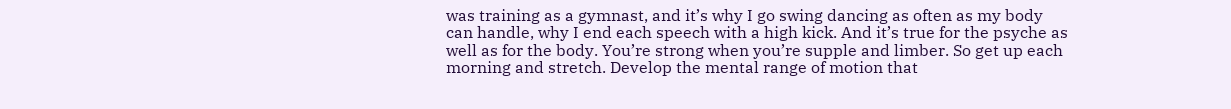was training as a gymnast, and it’s why I go swing dancing as often as my body can handle, why I end each speech with a high kick. And it’s true for the psyche as well as for the body. You’re strong when you’re supple and limber. So get up each morning and stretch. Develop the mental range of motion that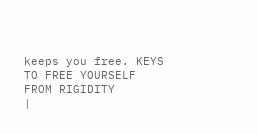keeps you free. KEYS TO FREE YOURSELF FROM RIGIDITY
|